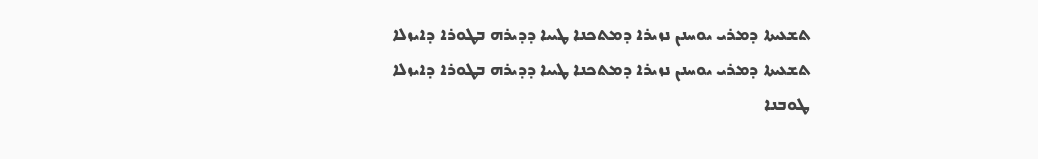ܬܫܥܝܬܐ ܕܡܪܝ ܝܘܚܢܢ ܢܙܝܪܐ ܕܡܬܟܢܐ ܛܝܝܐ ܕܕܝܪܗ ܒܛܘܪܐ ܕܐܝܙܠܐ
ܬܫܥܝܬܐ ܕܡܪܝ ܝܘܚܢܢ ܢܙܝܪܐ ܕܡܬܟܢܐ ܛܝܝܐ ܕܕܝܪܗ ܒܛܘܪܐ ܕܐܝܙܠܐ
ܛܘܒܢܐ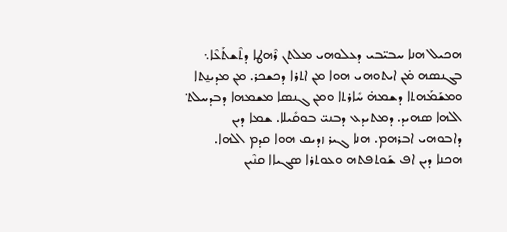ܗܟܝܠ ܗܢܐ ܚܒܝ̈ܒܝ ܕܥܠܘܗܝ ܡܠܬܢ ܪܶܗܛܐ ܕܬܶܫܬܰܥܶܐ܆ ܒܓܢܣܗ ܡ̇ܢ ܐܝܬܘܗܝ ܗܘܐ ܡ݂ܢ ܐܬܪܐ ܕܟܫܟܪ. ܡ݂ܢ ܡܕܝܢ̱ܬܐ ܘܡܫܰܡܰܗܬܐ ܕܫܡܗ̇ ܚܺܐܪܬܐ ܘܡ݂ܢ ܓܢܣܐ ܡܫܡܗܐ ܕܒܕܚܠܬ݀ ܐܠܗܐ ܣܗܝܕ. ܕܡܬܝܕܥ ܕܒܢܝ̈ ܒܘܩܺܝܠܐ. ܫܡܐ ܕܝܢ ܕܐܒܘܗܝ ܐܒܪܗܡ. ܗܢܐ ܓܝܪ ܙܕܝܩ ܗܘܐ ܩܕܡ ܐܠܗܐ. ܗܟܢܐ ܕܝܢ ܐܦ ܫܰܘܬܦܬܗ ܘܥܘܬܪܐ ܣܓܝܐܐ ܩܢܶܝܢ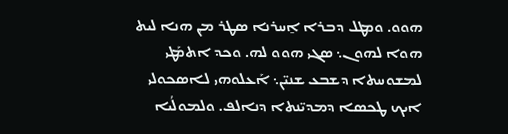ܗܘܘ. ܘܡܛܠ ܕܒܪܐ ܐ̱ܚܪܢܐ ܣܛܪ ܡ݂ܢ ܗܢܐ ܠܝܬ ܗܘܐ ܠܗܘܢ܆ ܣܓܝ ܗܘܘ ܠܗ. ܘܟܕ ܐܬܡܰܛܝ ܠܡܫܘܚܬܐ ܕܫܒܥ ܫܢܝ̈ܢ܆ ܐܰܥܠܘܗܝ ܠܐܣܟܘܠܝ ܐܝܟ ܛܟܣܐ ܕܡܕܝ̈ܢܬܐ ܕܢܐܠܦ. ܘܠܡܘܠܳܝܐ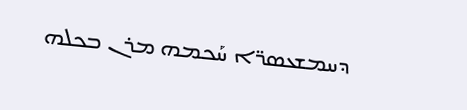ܕܚܡܫܥܣܪ̈ܐ ܚܰܟܡܗ ܡܪܢ ܒܟܠܗ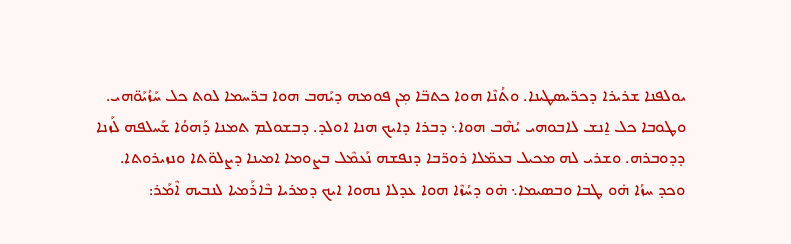ܝܘܠܦܢܐ ܫܪܝܪܐ ܕܟܪ̈ܝܣܛܝܢܐ. ܘܬܳܢܶܐ ܗܘܐ ܟܬܒ̈ܐ ܡ݂ܢ ܦܘܡܗ ܕܝܰܗܒ ܗܘܐ ܒܪ̈ܚܡܐ ܠܘܬ ܟܠ ܚܰܙܳܝܰܘ̈ܗܝ. ܘܛܘܒܐ ܟܠ ܐ̱ܢܫ ܠܐܒܘܗܝ ܝܳܗܶܒ ܗܘܐ܆ ܕܒܪܐ ܕܐܝܟ ܗܢܐ ܐܘܠܕ. ܕܒܫܘܠܡ ܬܡܢܐ ܕܰܗܘܳܐ ܫܰܚܠܦܗ ܠܰܙܢܐ ܕܕܘܒܪܗ. ܘܫܪܝ ܠܗ ܡܟܝܠ ܒܥܡ̈ܠܐ ܪܘܪ̈ܒܐ ܕܢܦܫܗ ܢܰܥܡܶܠ ܒܨܘܡܐ ܐܡܝܢܐ ܕܨܠܘ̈ܬܐ ܘܢܙܝܪܘܬܐ. ܘܟܕ ܚܙܳܐ ܗ̇ܘ ܛܒܐ ܘܒܣܝܡܐ܆ ܗ̇ܘ ܕܚܳܙܶܐ ܗܘܐ ܥܕܠܐ ܢܗܘܐ ܐܝܟ ܕܡܪܝܐ ܒܶܐܪܰܡܝܐ ܠܢܒܝܗ ܐܶܡܰܪ: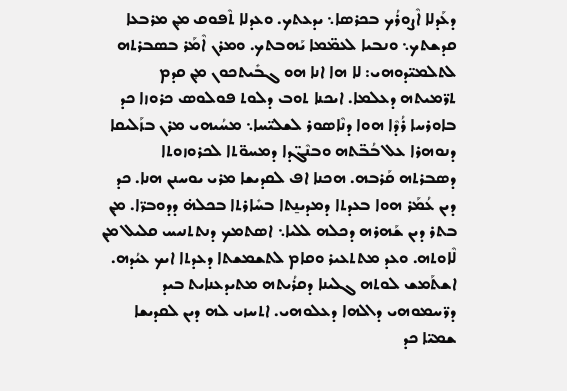ܕܥܰܕܠܐ ܐܶܨܘܪܳܟ ܒܟܪܣܐ܆ ܝܕܥܬܟ. ܘܥܕܠܐ ܬܶܦܘܩ ܡ݂ܢ ܡܪܒܥܐ ܩܕܫܬܟ܆ ܘܢܒܝܐ ܠܥܡ̈ܡܐ ܝܰܗܒܬܟ. ܘܡܪܢ ܐܶܡܰܪ ܒܣܒܪܬܗ ܠܬܠܡܝ̈ܕܘܗܝ: ܠܐ ܗܐ ܐܢܐ ܗܘ ܓܒܺܝܬܟܘܢ ܡ݂ܢ ܩܕܡ ܬܪ̈ܡܝܬܗ ܕܥܠܡܐ. ܐܝܟܢܐ ܬܘܒ ܕܠܘܬ ܦܘܠܘܣ ܟܪܘܙܐ ܟܕ ܒܐܘܪܚܐ ܪܳܕܶܐ ܗܘܐ ܕܢܶܐܣܘܪ ܠܫܠܝ̈ܚܐ܆ ܡܚܳܝܗܝ ܡܪܢ ܒܙܰܠܝܩܐ ܕܢܘܗܪܐ ܥܠ ܒܳܒ̈ܬܗ ܘܒܢܶܓ̈ܕܐ ܕܡܚܘ̈ܬܐ ܠܟܪܘܙܘܬܐ ܕܣܒܪܬܗ ܩܰܪܒܗ. ܗܟܢܐ ܐܦ ܠܩܕܝܫܐ ܡܪܝ ܝܘܚܢܢ ܗܢܐ. ܟܕ ܕܝܢ ܥܳܡܰܪ ܗܘܐ ܒܥܕܬܐ ܕܡܕܝܢ̱ܬܐ ܒܚܺܐܪܬܐ ܒܟܠܗ̇ ܕܕܘܒܪ̈ܐ. ܡ݂ܢ ܒܬܪ ܕܝܢ ܫܰܗܪܗ ܕܟܠܗ ܠܠܝܐ܆ ܐܣܬܡܟ ܕܢܬܬܢܝܚ ܩܠܝܠ ܡ݂ܢ ܠܶܐܘܬܗ. ܘܥܕ ܡܬܬܥܝܪ ܘܩܐܡ ܠܬܫܡܫܬܐ ܕܥܕܬܐ ܐܝܟ ܥܝܳܕܗ. ܐܫܬܰܡܫ ܠܘܬܗ ܓܠܝܢܐ ܕܩܪܳܝܬܗ ܡܬܝܕܥܢܐܝܬ ܒܝܕ ܕܪ̈ܚܡܘܗܝ ܕܐܠܗܐ ܕܥܠܘܗܝ. ܐܬܚܙܝ ܠܗ ܕܝܢ ܠܩܕܝܫܐ ܫܡܝ̈ܐ ܟܕ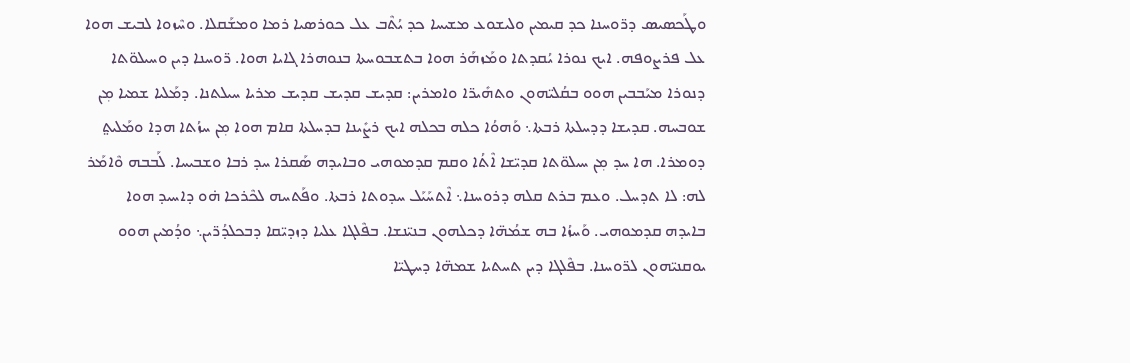ܘܛܰܟܣܝܣ ܕܪ̈ܘܚܢܐ ܟܕ ܩܝܡܝܢ ܘܠܝܫܘܥ ܡܫܝܚܐ ܟܕ ܝܳܬܶܒ ܥܠ ܟܘܪܣܝܐ ܪܡܐ ܘܡܫܰܩܠܐ. ܘܚܶܙܘܐ ܠܒܝܫ ܗܘܐ ܥܠ ܦܪܨܘܦܗ. ܐܝܟ ܢܘܪܐ ܝܳܩܕܬܐ ܘܡܰܙܗܰܪ ܗܘܐ ܒܬܫܒܘܚܬܐ ܒܢܘܗܪܐ ܓܐܝܐ ܗܘܐ. ܪ̈ܘܚܢܐ ܕܝܢ ܘܚܝܠܘ̈ܬܐ ܕܢܘܪܐ ܡܝܰܒܒܝܢ ܗܘܘ ܒܩܳܠܝ̈ܗܘܢ ܘܬܗܺܝܪ̈ܐ ܘܐܡܪܝܢ: ܩܕܝܫ ܩܕܝܫ ܩܕܝܫ ܡܪܝܐ ܚܝܠܬܢܐ. ܕܡܰܠܝܐ ܫܡܝܐ ܡ݂ܢ ܫܘܒܚܗ. ܩܕܝܫܐ ܕܕܚܠܬܐ ܪܒܬܐ܆ ܘܰܗܘܳܐ ܟܠܗ ܒܟܠܗ ܐܝܟ ܪܨܺܝܢܐ ܒܕܚܠܬܐ ܩܐܡ ܗܘܐ ܡ݂ܢ ܚܙܳܬܐ ܗܕܐ ܘܡܰܠܝܬ݀ ܕܘܡܪܐ. ܗܐ ܚܕ ܡ݂ܢ ܚܝܠܘ̈ܬܐ ܩܕܝ̈ܫܐ ܐܶܬܳܐ ܘܩܡ ܩܕܡܘܗܝ ܘܒܐܝܕܗ ܣܰܩܪܐ ܚܕ ܪܒܐ ܘܫܒܝܚܐ. ܠܰܒܒܗ ܘܶܐܡܰܪ ܠܗ: ܠܐ ܬܕܚܠ. ܘܥܡ ܒܪܬ ܩܠܗ ܕܪܘܚܢܐ܆ ܐܶܬܚܰܝܰܠ ܚܕܘܬܐ ܪܒܬܐ. ܘܦܰܬܚܗ ܠܟܶܪܟܐ ܗ̇ܘ ܕܐܚܝܕ ܗܘܐ ܒܐܝܕܗ ܩܕܡܘܗܝ. ܘܰܚܙܳܐ ܒܗ ܫܡܳܗ̈ܐ ܕܟܠܗܘܢ ܒܢܝ̈ܢܫܐ. ܒܦܶܠܓܐ ܥܠܝܐ ܕܙܕܝ̈ܩܐ ܕܒܟܠܕܳܪ̈ܝܢ܆ ܘܕܳܡܝܢ ܗܘܘ ܝܘܩܢܝ̈ܗܘܢ ܠܪ̈ܘܚܢܐ. ܒܦܶܠܓܐ ܕܝܢ ܬܚܬܝܐ ܫܡܗ̈ܐ ܕܚܛܝ̈ܐ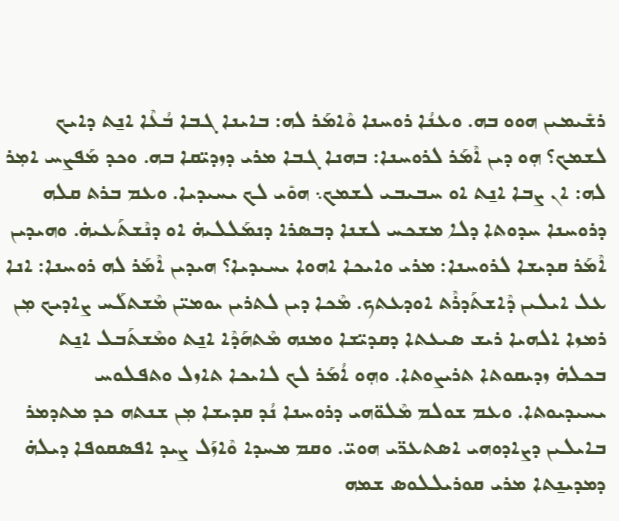ܪܫܺܝܡܝܢ ܗܘܘ ܒܗ. ܘܥܢܳܐ ܪܘܚܢܐ ܘܶܐܡܰܪ ܠܗ: ܒܐܝܢܐ ܓܒܐ ܒܳܥܶܐ ܐܢ̱ܬ ܕܐܝܟ ܠܫܡܟ؟ ܗ݂ܘ ܕܝܢ ܐܶܡܰܪ ܠܪܘܚܢܐ: ܒܗܢܐ ܓܒܐ ܡܪܝ ܕܙܕܝ̈ܩܐ ܒܗ. ܘܟܕ ܡܰܦܨܚ ܐܡ݂ܪ ܠܗ: ܐܢ ܨܒܐ ܐܢ̱ܬ ܐܘ ܚܒܝܒܝ ܠܫܡܟ܆ ܗܘܺܝ ܠܟ ܝܚܝܕܝܐ. ܘܥܡ ܒܪܬ ܩܠܗ ܕܪܘܚܢܐ ܚܕܘܬܐ ܕܠܐ ܡܫܟܚ ܠܫܢܐ ܕܒܣܪܐ ܕܢܡܰܠܠܝܗ̇ ܐܘ ܕܢܶܫܬܰܥܝܗ̇. ܘܗܝܕܝܢ ܐܶܡܰܪ ܩܕܝܫܐ ܠܪܘܚܢܐ: ܡܪܝ ܘܐܝܟܐ ܐܗܘܐ ܝܚܝܕܝܐ؟ ܗܝܕܝܢ ܐܶܡܰܪ ܠܗ ܪܘܚܢܐ: ܐܢܐ ܥܠ ܐܝܠܝܢ ܕܶܐܫܬܰܕܪܶܬ ܐܘܕܥܬܟ. ܡܶܟܐ ܕܝܢ ܠܬܪܝܢ ܝܘܡܝ̈ܢ ܡܶܫܬܠܰܚ ܨܐܕܝܟ ܡ݂ܢ ܪܡܙܐ ܐܠܗܝܐ ܪܝܫ ܣܝܥܬܐ ܕܩܕܝ̈ܫܐ ܘܡܢܗ ܡܶܬܗܰܕܶܐ ܐܢ̱ܬ ܘܡܶܫܬܰܒܠ ܐܢ̱ܬ ܒܟܠܗ̇ ܙܕܝܩܘܬܐ ܬܪܝܨܘܬܐ. ܘܗ݂ܘ ܐܳܡܰܪ ܠܟ ܠܐܝܟܐ ܬܐܙܠ ܘܬܦܠܘܚ ܝܚܝܕܝܘܬܐ. ܘܥܡ ܫܘܠܡ ܡܶܠܘ̈ܗܝ ܕܪܘܚܢܐ ܢܳܕ ܩܕܝܫܐ ܡ݂ܢ ܫܢܬܗ ܟܕ ܡܬܕܡܪ ܒܐܝܠܝܢ ܕܨܐܕܘܗܝ ܐܣܬܥܪ̈ܝ ܗܘܝ̈. ܘܩܡ ܡܚܕܐ ܘܶܐܙܰܠ ܨܝܕ ܐܦܣܩܘܦܐ ܕܝܠܗ̇ ܕܡܕܝܢ̱ܬܐ ܡܪܝ ܩܘܪܝܠܠܘܣ ܫܡܗ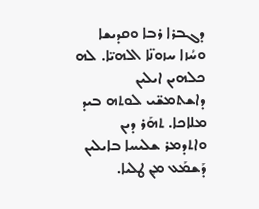ܕܓܒܪܐ ܪܒܐ ܘܩܕܝܫܐ ܘܚܳܙܐ ܚܙܘܢ̈ܐ ܐܠܗܝ̈ܐ. ܠܗ ܟܠܗܝܢ ܐܝܠܝܢ ܕܐܫܬܡܫ̈ܝ ܠܘܬܗ ܒܝܕ ܡܠܐܟܐ. ܬܗܰܪ ܕܝܢ ܘܐܬܕܡܪ ܫܠܝܚܐ ܒܐܝܠܝܢ ܕܰܫܡܰܥ ܡ݂ܢ ܛܠܝܐ.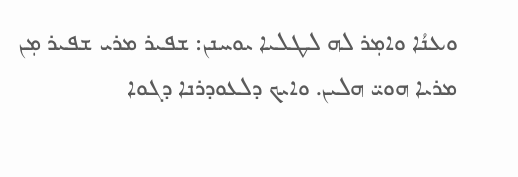ܘܥܢܳܐ ܘܐܡ݂ܪ ܠܗ ܠܛܠܝܐ ܝܘܚܢܢ: ܫܦܝܪ ܡܪܝ ܫܦܝܪ ܡ݂ܢ ܡܪܝܐ ܗܘܝ̈ ܗܠܝܢ. ܘܐܝܟ ܕܠܥܘܕܪܢܐ ܕܓܘܐ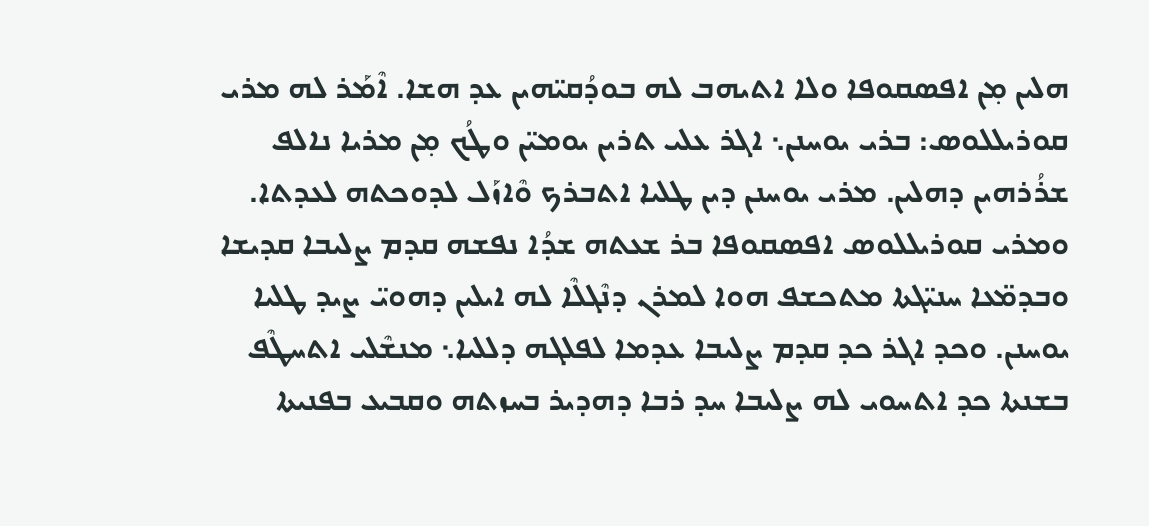ܗܠܝܢ ܡ݂ܢ ܐܦܣܩܘܦܐ ܘܠܐ ܐܬܝܗܒ ܠܗ ܒܘܕܳܩܝ̈ܗܝܢ ܥܕ ܗܫܐ. ܐܶܡܰܪ ܠܗ ܡܪܝ ܩܘܪܝܠܠܘܣ: ܒܪܝ ܝܘܚܢܢ܆ ܐܓܪ ܥܠܝ ܬܪܝܢ ܝܘܡܝ̈ܢ ܘܛܳܟ ܡ݂ܢ ܡܪܝܐ ܢܐܠܦ ܫܪܳܪܗܝܢ ܕܗܠܝܢ. ܡܪܝ ܝܘܚܢܢ ܕܝܢ ܛܠܝܐ ܐܬܒܪܟ ܘܶܐܙܰܠ ܠܕܘܟܬܗ ܠܥܕܬܐ. ܘܡܪܝ ܩܘܪܝܠܠܘܣ ܐܦܣܩܘܦܐ ܒܪ ܫܥܬܗ ܫܕܳܐ ܢܦܫܗ ܩܕܡ ܨܠܝܒܐ ܩܕܝܫܐ ܘܒܕܡ̈ܥܐ ܚܢܝ̈ܓܬܐ ܡܬܟܫܦ ܗܘܐ ܠܡܪܢ ܕܢܶܓܠܶܐ ܠܗ ܐܝܠܝܢ ܕܗܘܝ̈ ܨܝܕ ܛܠܝܐ ܝܘܚܢܢ. ܘܟܕ ܐܓܪ ܟܕ ܩܕܡ ܨܠܝܒܐ ܥܕܡܐ ܠܦܠܓܗ ܕܠܠܝܐ܆ ܡܢܫܶܠܝ ܐܬܚܛܶܦ ܒܫܢܬܐ ܟܕ ܐܬܚܘܝ ܠܗ ܨܠܝܒܐ ܚܕ ܪܒܐ ܕܗܕܝܪ ܒܚܙܬܗ ܘܩܒܝܥ ܒܦܢܝܬܐ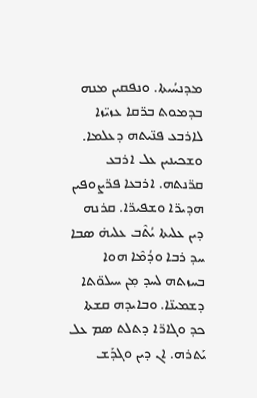ܡܕܢܚܳܝܬܐ. ܘܢܦܩܝܢ ܡܢܗ ܒܕܡܘܬ ܒܪ̈ܩܐ ܥܙܝ̈ܙܐ ܠܐܪܒܥ ܦܢ̈ܝܬܗ ܕܥܠܡܐ. ܘܫܟܝܢܝܢ ܥܠ ܐܪܒܥ ܩܪ̈ܢܬܗ. ܐܪܒܥܐ ܦܪ̈ܨܘܦܝܢ ܗܕܝܪ̈ܐ ܘܫܦܝܪ̈ܐ. ܩܪܢܗ ܕܝܢ ܥܠܝܬܐ ܝܳܬܶܒ ܥܠܝܗ̇ ܣܒܐ ܚܕ ܪܒܐ ܘܕܳܡܶܐ ܗܘܐ ܒܚܙܬܗ ܠܚܕ ܡ݂ܢ ܚܝܠܘ̈ܬܐ ܕܫܡܝܢ̈ܐ. ܘܒܐܝܕܗ ܩܫܬܐ ܟܕ ܘܓܐܪ̈ܐ ܕܬܠܬ ܣܡ ܥܠ ܝܰܬܪܗ. ܐܢ ܕܝܢ ܘܓܕܰܫ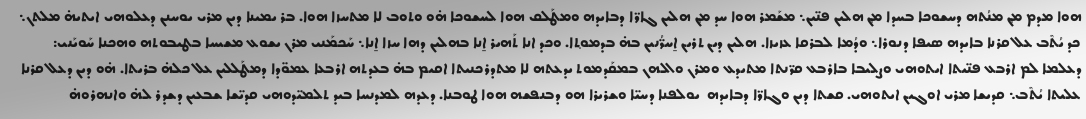ܗܘܐ ܡܕܡ ܡ݂ܢ ܡܢܳܬܗ ܕܚܫܘܟܐ ܒܚܕܐ ܡ݂ܢ ܗܠܝܢ ܦܢ̈ܝܢ܆ ܡܫܰܡܪ ܗܘܐ ܚܕ ܡ݂ܢ ܗܠܝܢ ܓܐܪ̈ܐ ܕܒܐܝܕܗ ܘܡܛܰܠܩ ܗܘܐ ܠܚܫܘܟܐ ܗ̇ܘ ܘܬܘܒ ܠܐ ܡܬܚܙܐ ܗܘܐ. ܒܪ ܝܡܝܢܐ ܕܝܢ ܡܪܝ ܝܘܚܢܢ ܕܥܠܘܗܝ ܐܝܬܝܗ̇ ܡܠܬܢ܆ ܟܕ ܝܳܬܶܒ ܥܠ ܩܪܢܐ ܒܐܝܕܗ ܣܝܦܐ ܕܢܘܪܐ܆ ܘܕܳܡܐ ܠܒܪܩܐ ܥܙܝܙܐ. ܗܠܝܢ ܕܝܢ ܬܪܝܢ ܐ̱ܚܪ̈ܳܢܝܢ ܒܗ̇ ܒܕܡܘ݂ܬܐ. ܘܟܕ ܐܢܐ ܬܰܗܝܪ ܐ̱ܢܐ ܒܗܠܝܢ ܕܗܐ ܚܙܐ ܐ̱ܢܐ܆ ܚܰܟܡܰܢܝ ܡܪܢ ܝܫܘܥ ܡܫܝܚܐ ܒܛܝܒܘܬܗ ܘܗܟܢܐ ܚܰܘܝܰܢܝ: ܕܥܠܡܐ ܠܡ ܐܪܒܥ ܦܢ̈ܝܬܐ ܐܝܬܘܗܝ ܘܨܠܝܒܐ ܒܐܪܒܥ ܩܪ̈ܢܬܐ ܡܬܝܕܥ ܘܡܪܢ ܘܐܠܗܢ ܒܡܩܰܕܡܘܬ ܝܕܥܬܗ ܠܐ ܡܬܕܪܟܢܝܬܐ ܐܩܝܡ ܒܗ̇ ܒܥܕܬܗ ܐܪܒܥܐ ܥܡܘ̈ܕܐ ܕܡܛܰܠܠܝܢ ܥܠ ܟܠܗ̇ ܒܪܝܬܐ. ܗ̇ܘ ܕܝܢ ܕܥܠ ܩܪܢܐ ܥܠܝܬܐ ܝܳܬܶܒ܆ ܩܕܝܫܐ ܡܪܝ ܐܘܓܝܢ ܐܝܬܘܗܝ. ܩܫܬܐ ܕܝܢ ܘܓܐܪ̈ܐ ܕܒܐܝܕܗ  ܝܘܠܦܢܐ ܕܚܝ̈ܐ ܘܫܪܝܪܐ ܗܘ ܕܒܢܦܫܗ ܗܘܐ ܛܘܒܢܐ. ܕܥܕܗ ܠܡܕܢܚܐ ܒܝܕ ܬܠܡܝ̈ܕܘܗܝ ܩܕܝ̈ܫܐ ܫܒܥܝܢ ܕܫܕܪ ܠܗ̇ ܘܐܢܗܪܘܗ̇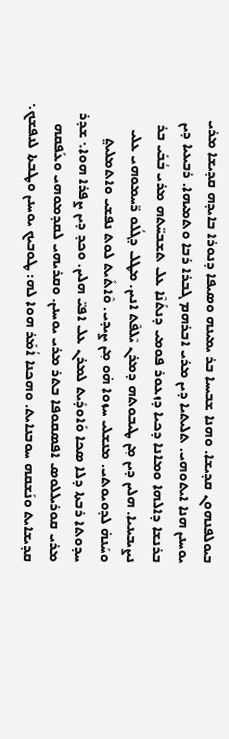ܒܝܘܠܦܢܗܘܢ ܩܕܝܫܐ. ܘܗܢܐ ܫܒܝܚܐ ܒܪ ܝܡܝܢܗ ܘܣܝܦܐ ܕܢܘܪܐ ܒܐܝܕܗ ܩܕܝܫܐ ܡܪܝ ܝܘܚܢܢ ܗܢܐ ܐܝܬܘܗܝ. ܬܠܝܬܝܐ ܕܝܢ ܡܪܝ ܐܒܪܗܡ ܓܒܪܐ ܪܒܐ ܘܬܡܝܗܐ. ܪܒܝܥܝܐ ܕܝܢ ܒܪܢܫܐ ܕܐܠܗܐ ܘܡܐܢܐ ܕܟܝܐ ܕܙܥܘܪ ܦܘܡܝ ܕܢܬܰܢܶܐ ܥܠ ܬܫܒܚ̈ܬܗ ܡܪܝ ܒܳܒܰܝ ܒܪ ܢܨܝܒܝܢܝܐ. ܗܠܝܢ ܕܝܢ ܡ݂ܢ ܛܝܒܘܬܗ ܕܡܪܢ ܝܶܠܦܶܬ ܐܢܝܢ. ܡܛܠ ܕܓܳܠܘ ܪ̈ܚܡܘܗܝ ܥܠܝ ܘܚܰܢܗ̇ ܠܕܘܝܘܬܝ. ܡܢܫܠܝ ܚܙܘܐ ܗ̇ܘ ܡ݂ܢ ܨܝܕܝ. ܘܶܐܬܺܝܬ ܠܘܬ ܢܦܫܝ ܘܐܬܡܠܝܬ݀ ܚܕܘܬܐ ܪܒܬܐ ܕܠܐ ܣܟܐ ܘܰܐܘܕܺܝܬ ܠܡܪܢ ܥܠ ܐܦܝ̈ ܗܠܝܢ. ܘܟܕ ܕܝܢ ܨܦܪܐ ܗܘܐ܆ ܫܕܪ ܡܪܝ ܩܘܪܝܠܠܘܣ ܐܦܣܩܘܦܐ ܒܬܪ ܡܪܝ ܝܘܚܢܢ. ܘܩܪܝܗܝ ܠܩܕܡܘܗܝ ܘܥܰܦܩܗ ܩܕܝܫܐܝܬ ܘܢܰܫܩܗ ܚܘܒܢܐܝܬ. ܘܗܟܢܐ ܐܳܡܰܪ ܗܘܐ ܠܗ: ܛܘܒܝܟ ܝܘܚܢܢ ܘܛܒܬܐ ܠܢܦܫܟ܆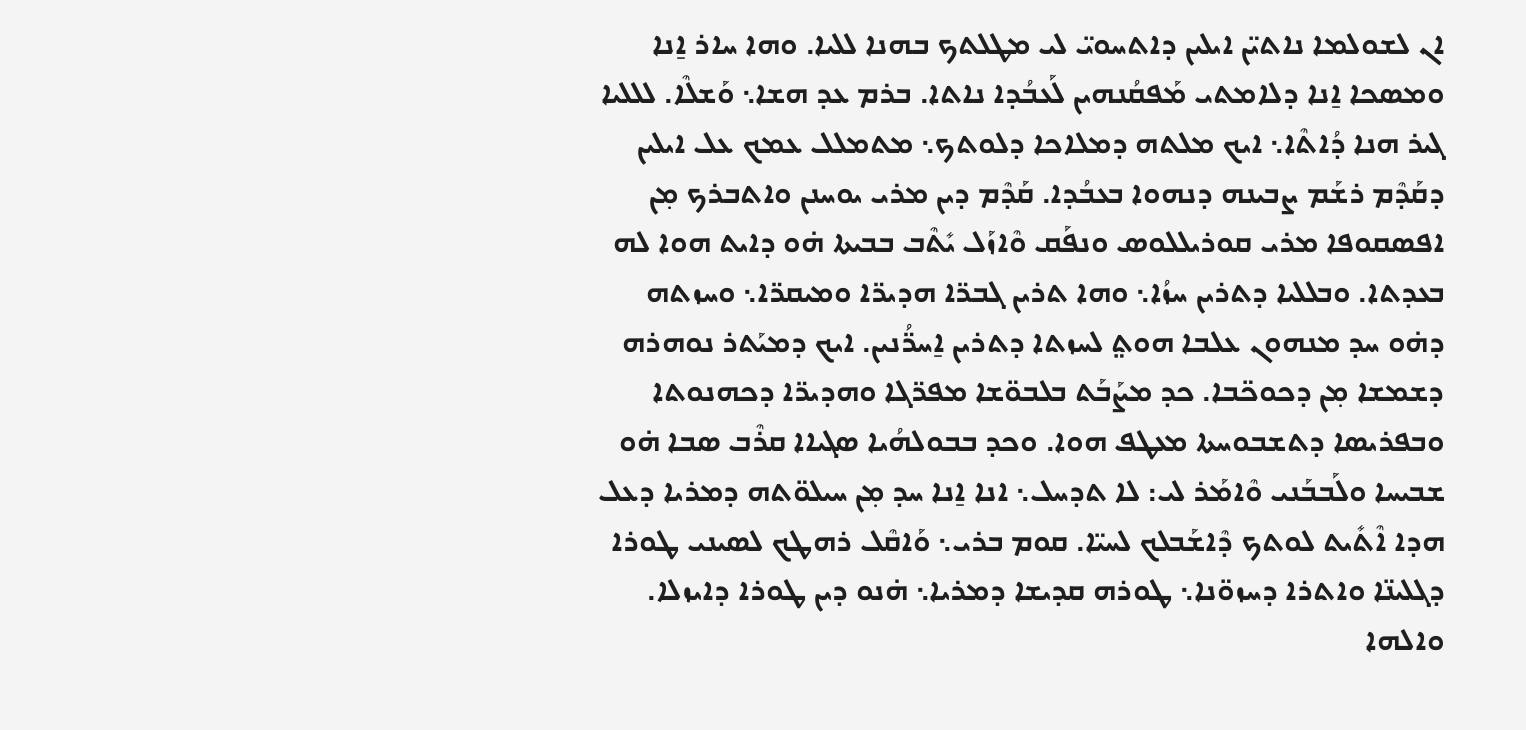ܐܢ ܠܫܘܠܡܐ ܢܐܬܝ̈ܢ ܐܝܠܝܢ ܕܐܬܚܘܝ̈ ܠܝ ܡܛܠܬܟ ܒܗܢܐ ܠܠܝܐ. ܘܗܐ ܚܐܪ ܐ̱ܢܐ ܘܡܣܟܐ ܐ̱ܢܐ ܕܠܐܡܬܝ ܡܰܦܩܳܢܗܝܢ ܠܰܥܒܳܕܐ ܢܐܬܐ. ܒܪܡ ܥܕ ܗܫܐ܆ ܘܰܫܠܶܐ. ܠܠܠܝܐ ܓܝܪ ܗܢܐ ܕܳܐܬܶܐ܆ ܐܝܟ ܡܠܬܗ ܕܡܠܐܟܐ ܕܠܘܬܟ܆ ܡܬܡܠܠ ܥܡܟ ܥܠ ܐܝܠܝܢ ܕܩܰܕܶܡ ܪܫܰܡ ܨܒܝܢܗ ܕܢܗܘܐ ܒܥܒܳܕܐ. ܩܰܕܶܡ ܕܝܢ ܡܪܝ ܝܘܚܢܢ ܘܐܬܒܪܟ ܡ݂ܢ ܐܦܣܩܘܦܐ ܡܪܝ ܩܘܪܝܠܠܘܣ ܘܢܦܰܩ ܘܶܐܙܰܠ ܝܺܬܶܒ ܒܒܝܬܐ ܗ̇ܘ ܕܐܝܬ ܗܘܐ ܠܗ ܒܥܕܬܐ. ܘܒܠܠܝܐ ܕܬܪܝܢ ܚܙܳܐ܆ ܘܗܐ ܬܪܝܢ ܓܒܪ̈ܐ ܗܕܝܪ̈ܐ ܘܡܝܩܪ̈ܐ܆ ܘܚܙܬܗ ܕܗ̇ܘ ܚܕ ܡܢܗܘܢ ܥܠܒܐ ܗܘܬ݀ ܠܚܙܬܐ ܕܬܪܝܢ ܐ̱ܚܪ̈ܳܢܝܢ. ܐܝܟ ܕܡܝܰܬܪ ܢܘܗܪܗ ܕܫܡܫܐ ܡ݂ܢ ܕܟܘܟ̈ܒܐ. ܟܕ ܡܨܰܒܰܬ ܒܠܒܘ̈ܫܐ ܡܦܪ̈ܓܐ ܘܗܕܝܪ̈ܐ ܕܟܗܢܘܬܐ ܘܒܦܪܝܣܐ ܕܬܫܒܘܚܬܐ ܡܥܛܦ ܗܘܐ. ܘܟܕ ܒܒܘܠܗܳܝܐ ܣܓܝܐܐ ܩܪܶܒ ܣܒܐ ܗ̇ܘ ܫܒܝܚܐ ܘܠܰܒܒܰܢܝ ܘܶܐܡܰܪ ܠܝ: ܠܐ ܬܕܚܠ܆ ܐܢܐ ܐ̱ܢܐ ܚܕ ܡ݂ܢ ܚܝܠܘ̈ܬܗ ܕܡܪܝܐ ܕܥܠ ܗܕܐ ܐܶܬܺܝܬ ܠܘܬܟ ܕܶܐܫܰܒܠܟ ܠܚܝ̈ܐ. ܩܘܡ ܒܪܝ܆ ܘܰܐܩܶܠ ܪܗܛܟ ܠܣܝܢܝ ܛܘܪܐ ܕܓܠܝܢ̈ܐ ܘܐܬܪܐ ܕܚܙܘ̈ܢܐ܆ ܛܘܪܗ ܩܕܝܫܐ ܕܡܪܝܐ܆ ܗ̇ܢܘ ܕܝܢ ܛܘܪܐ ܕܐܝܙܠܐ. ܘܐܠܗܐ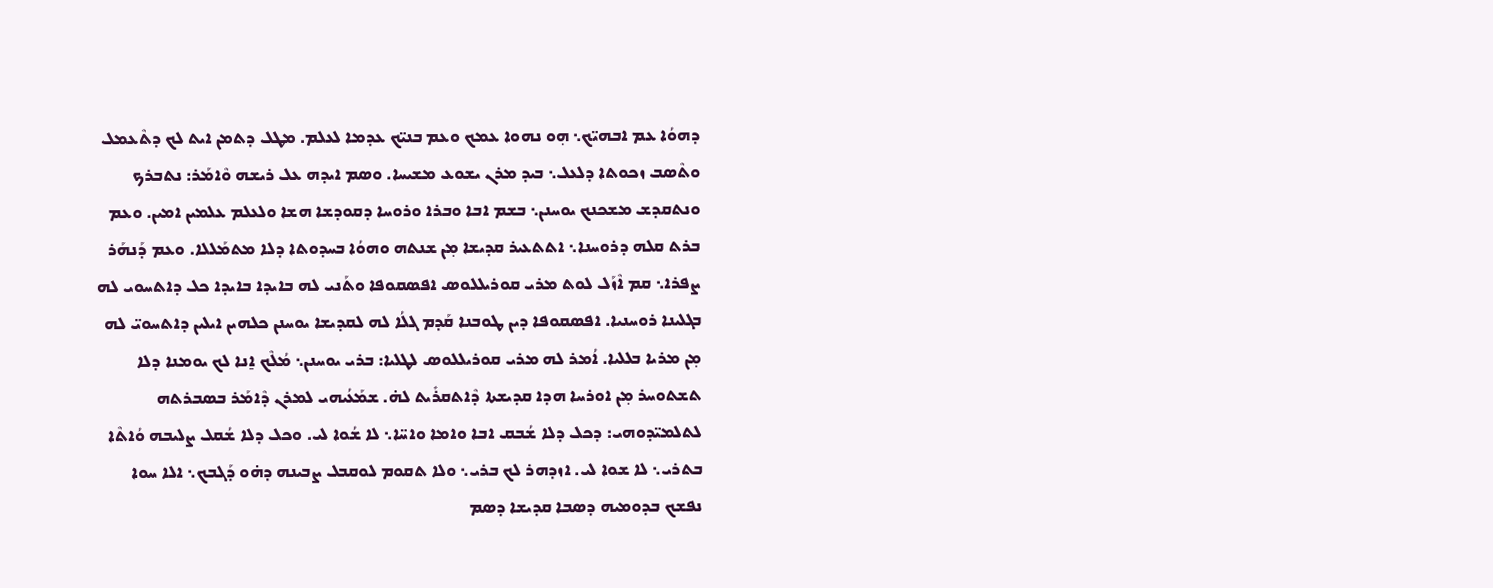ܕܗܘܳܐ ܥܡ ܐܒܗܝ̈ܟ܆ ܗ݂ܘ ܢܗܘܐ ܥܡܟ ܘܥܡ ܒܢܝ̈ܟ ܥܕܡܐ ܠܥܠܡ. ܡܛܠ ܕܬܡܢ ܐܝܬ ܠܟ ܕܬܶܥܡܠ ܘܬܶܣܒ ܙܟܘܬܐ ܕܠܥܠ܆ ܒܝܕ ܡܪܢ ܝܫܘܥ ܡܫܝܚܐ. ܘܣܡ ܐܝܕܗ ܥܠ ܪܝܫܗ ܘܶܐܡܰܪ: ܢܬܒܪܟ ܘܢܬܩܕܫ ܡܫܟܢܟ ܝܘܚܢܢ܆ ܒܫܡ ܐܒܐ ܘܒܪܐ ܘܪܘܚܐ ܕܩܘܕܫܐ ܗܫܐ ܘܠܥܠܡ ܥܠܡܝܢ ܐܡܝܢ. ܘܥܡ ܒܪܬ ܩܠܗ ܕܪܘܚܢܐ܆ ܐܬܬܥܝܪ ܩܕܝܫܐ ܡ݂ܢ ܫܢܬܗ ܘܗܘܳܐ ܒܚܕܘܬܐ ܕܠܐ ܡܬܡܰܠܠܐ. ܘܥܡ ܕܰܢܗܰܪ ܨܦܪܐ܆ ܩܡ ܐܶܙܰܠ ܠܘܬ ܡܪܝ ܩܘܪܝܠܠܘܣ ܐܦܣܩܘܦܐ ܘܬܰܢܝ ܠܗ ܒܐܝܕܐ ܒܐܝܕܐ ܟܠ ܕܐܬܚܘܝ ܠܗ ܒܓܠܝܢܐ ܪܘܚܢܝܐ. ܐܦܣܩܘܦܐ ܕܝܢ ܛܘܒܢܐ ܩܰܕܡ ܓܠܳܐ ܠܗ ܠܩܕܝܫܐ ܝܘܚܢܢ ܟܠܗܝܢ ܐܝܠܝܢ ܕܐܬܚܘܝ̈ ܠܗ ܡ݂ܢ ܡܪܝܐ ܒܠܠܝܐ. ܐܳܡܪ ܠܗ ܡܪܝ ܩܘܪܝܠܠܘܣ ܠܛܠܝܐ: ܒܪܝ ܝܘܚܢܢ܆ ܡܳܠܶܟ ܐ̱ܢܐ ܠܟ ܝܘܡܢܐ ܕܠܐ ܬܫܬܘܚܪ ܡ݂ܢ ܐܘܪܚܐ ܗܕܐ ܩܕܝܫܬܐ ܕܶܐܬܩܪܺܝܬ ܠܗ̇. ܫܡܰܥܳܝܗܝ ܠܡܪܢ ܕܶܐܡܰܪ ܒܣܒܪܬܗ ܠܬܠܡܝ̈ܕܘܗܝ: ܕܟܠ ܕܠܐ ܫܳܒܩ ܐܒܐ ܘܐܡܐ ܘܐܚ̈ܐ܆ ܠܐ ܫܳܘܐ ܠܝ. ܘܟܠ ܕܠܐ ܫܳܩܠ ܨܠܝܒܗ ܘܳܐܬܶܐ ܒܬܪܝ܆ ܠܐ ܫܘܐ ܠܝ. ܐܙܕܗܪ ܠܟ ܒܪܝ܆ ܘܠܐ ܬܩܘܡ ܠܘܩܒܠ ܨܒܝܢܗ ܕܗ̇ܘ ܕܰܓܒܟ܆ ܐܠܐ ܚܘܐ ܢܦܫܟ ܒܕܘܡܝܗ ܕܣܒܐ ܩܕܝܫܐ ܕܣܡ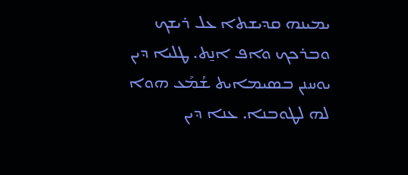ܝܡܝܢܗ ܩܕܝܫܬܐ ܥܠ ܪܝܫܟ ܘܒܪܟܟ ܘܐܦ ܐܢ̱ܬ. ܛܠܝܐ ܕܝܢ ܝܘܚܢܢ ܒܣܝܡܐܝܬ ܫܳܡܰܥ ܗܘܐ ܠܗ ܠܛܘܒܢܐ. ܥܢܐ ܕܝܢ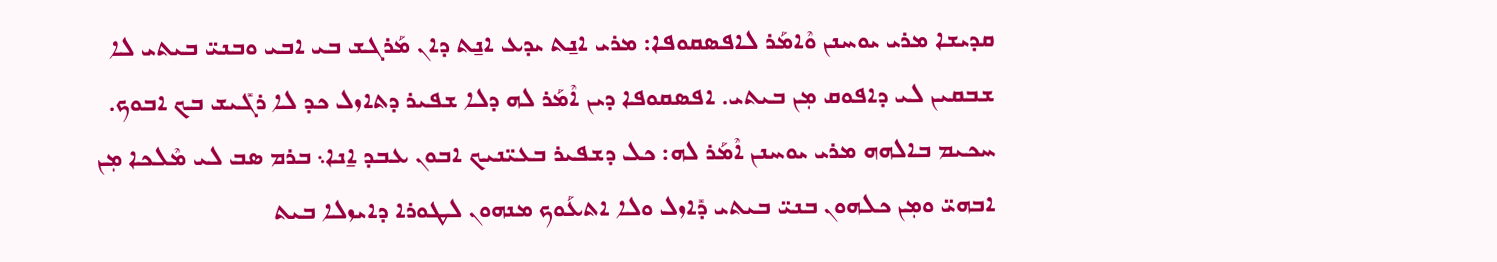ܩܕܝܫܐ ܡܪܝ ܝܘܚܢܢ ܘܶܐܡܰܪ ܠܐܦܣܩܘܦܐ: ܡܪܝ ܐܢ̱ܬ ܝܕܥ ܐܢ̱ܬ ܕܐܢ ܡܰܪܓܫ ܒܝ ܐܒܝ ܘܒܢܝ̈ ܒܝܬܝ ܠܐ ܫܒܩܝܢ ܠܝ ܕܐܦܘܩ ܡ݂ܢ ܒܝܬܝ. ܐܦܣܩܘܦܐ ܕܝܢ ܐܶܡܰܪ ܠܗ ܕܠܐ ܫܦܝܪ ܕܬܐܙܠ ܟܕ ܠܐ ܪܓܺܝܫ ܒܟ ܐܒܘܟ. ܚܟܝܡ ܒܐܠܗܗ ܡܪܝ ܝܘܚܢܢ ܐܶܡܰܪ ܠܗ: ܟܠ ܕܫܦܝܪ ܒܥܝ̈ܢܝܟ ܐܒܘܢ ܥܒܕ ܐ̱ܢܐ܆ ܒܪܡ ܣܒ ܠܝ ܡܶܠܟܐ ܡ݂ܢ ܐܒܗܝ̈ ܘܡ݂ܢ ܟܠܗܘܢ ܒܢܝ̈ ܒܝܬܝ ܕܺܐܙܠ ܘܠܐ ܐܬܥܰܘܟ ܡܢܗܘܢ ܠܛܘܪܐ ܕܐܝܙܠܐ ܒܝܬ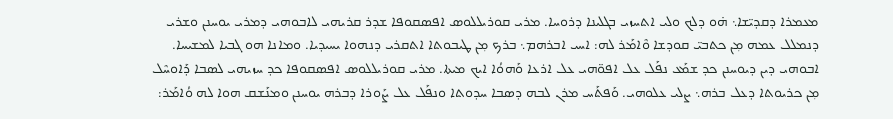ܡܥܡܪܐ ܕܩܕܝ̈ܫܐ܆ ܗ̇ܘ ܕܠܟ ܘܠܝ ܐܬܚܙܝ ܒܓܠܝܢܐ ܕܪܘܚܐ. ܡܪܝ ܩܘܪܝܠܠܘܣ ܐܦܣܩܘܦܐ ܫܕܪ ܩܪܝܗܝ ܠܐܒܘܗܝ ܕܡܪܝ ܝܘܚܢܢ ܘܫܪܝ ܕܢܡܠܠ ܥܡܗ ܡ݂ܢ ܟܬܒܝ̈ ܩܘܕܫܐ ܘܶܐܡܰܪ ܠܗ: ܐܚܝ ܐܒܪܗܡ܆ ܒܪܟ ܡ݂ܢ ܛܝܒܘܬܐ ܐܬܩܪܝ ܕܢܗܘܐ ܝܚܝܕܝܐ. ܘܡܐܢܐ ܗܘ ܓܒܝܐ ܠܡܫܝܚܐ. ܐܒܘܗܝ ܕܝܢ ܕܝܘܚܢܢ ܟܕ ܫܡܰܥ ܢܦܰܠ ܥܠ ܐܦܘ̈ܗܝ ܥܠ ܐܪܥܐ ܘܰܗܘܳܐ ܐܝܟ ܡܝܬܐ. ܡܪܝ ܩܘܪܝܠܠܘܣ ܐܦܣܩܘܦܐ ܟܕ ܚܙܝܗܝ ܠܣܒܐ ܕܰܐܘܚܶܠ ܡ݂ܢ ܟܪܝܘܬܐ ܕܥܠ ܒܪܗ܆ ܨܠܝ ܥܠܘܗܝ. ܘܰܦܬܰܚ ܡܪܢ ܠܒܗ ܕܣܒܐ ܚܕܘܬܐ ܘܢܦܰܠ ܥܠ ܨܰܘܪܐ ܕܒܪܗ ܝܘܚܢܢ ܘܡܢܰܫܩ ܗܘܐ ܠܗ ܘܳܐܡܰܪ: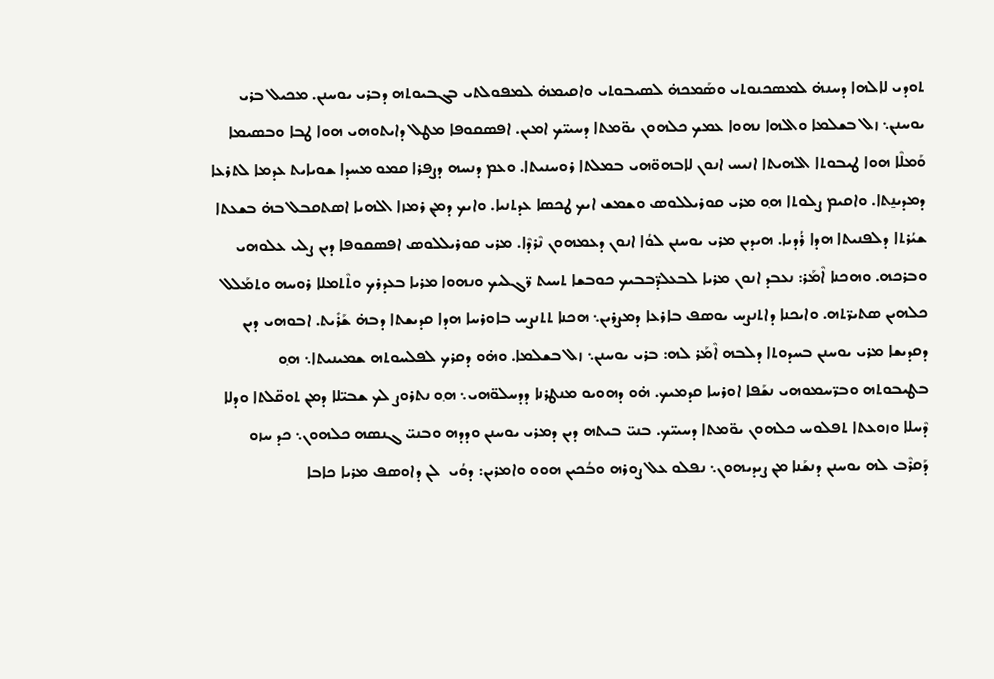ܬܘܕܝ ܠܐܠܗܐ ܕܚܢܗ̇ ܠܡܣܟܢܘܬܝ ܘܣܰܡܟܗ̇ ܠܣܝܒܘܬܝ ܘܐܩܝܡܗ̇ ܠܡܦܘܠܬܝ ܒܓܒܝܘܬܗ ܕܒܪܝ ܝܘܚܢܢ. ܡܟܝܠ ܒܪܝ ܝܘܚܢܢ܆ ܙܠ ܒܫܠܡܐ ܘܐܠܗܐ ܢܗܘܐ ܥܡܟ ܟܠܗܘܢ ܝܘ̈ܡܬܐ ܕܚܝܝ̈ܟ ܐܡܝܢ. ܐܦܣܩܘܦܐ ܡܛܠ ܕܐܝܬܘܗܝ ܗܘܐ ܛܒܐ ܘܒܣܝܡܐ ܘܰܡܠܶܐ ܗܘܐ ܛܝܒܘܬܐ ܐܠܗܝܬܐ ܐܢܝܚ ܐܢܘܢ ܠܐܒܗܘ̈ܗܝ ܒܡܠܬܐ ܪܘܚܢܝܬܐ. ܘܥܡ ܕܢܚܗ ܕܨܦܪܐ ܩܡܘ ܡܚܕܐ ܫܘܝܐܝܬ ܥܕܡܐ ܠܬܪܥܐ ܕܡܕܝܢ̱ܬܐ. ܘܐܩܝܡ ܨܠܘܬܐ ܗ݂ܘ ܡܪܝ ܩܘܪܝܠܠܘܣ ܘܫܡܫ ܐܝܟ ܛܟܣܐ ܥܕܬܢܝܐ. ܘܐܝܟ ܕܡ݂ܢ ܪܡܙܐ ܐܠܗܝܐ ܐܣܬܩܒܠ ܒܗ̇ ܒܫܥܬܐ ܫܝܳܪܬܐ ܕܠܦܢܝܬܐ ܗܕܐ ܪܳܕܝܐ. ܗܝܕܝܢ ܡܪܝ ܝܘܚܢܢ ܠܘܳܐ ܐܢܘܢ ܕܥܡܗܘܢ ܢܶܪܕܶܐ. ܡܪܝ ܩܘܪܝܠܠܘܣ ܐܦܣܩܘܦܐ ܕܝܢ ܨܠܝ ܥܠܘܗܝ ܘܒܪܟܗ. ܘܗܟܢܐ ܐܶܡܰܪ: ܢܥܒܕ ܐܢܘܢ ܡܪܝܐ ܠܒܥܠܕ̈ܒܒܝܟ ܟܘܒܫܐ ܬܚܝܬ ܪ̈ܓܠܝܟ ܘܢܗܘܐ ܡܪܝܐ ܒܥܕܪܟ ܘܬܶܬܡܠܐ ܪܘܚܗ ܘܬܡܰܠܠ ܟܠܗܝܢ ܣܬܝܪ̈ܬܗ. ܘܐܝܟܢܐ ܕܐܬܢܨܚ ܝܘܣܦ ܒܐܪܥܐ ܕܡܨܪܝܢ܆ ܗܟܢܐ ܬܬܢܨܚ ܒܐܘܪܚܐ ܗܕܐ ܩܕܝܫܬܐ ܕܒܗ̇ ܫܰܪܺܝܬ. ܐܒܘܗܝ ܕܝܢ ܕܩܕܝܫܐ ܡܪܝ ܝܘܚܢܢ ܒܚܕܘܬܐ ܕܠܒܗ ܐܶܡܰܪ ܠܗ: ܒܪܝ ܝܘܚܢܢ܆ ܙܠ ܒܫܠܡܐ. ܘܗ̇ܘ ܕܩܪܟ ܠܦܠܚܘܬܗ ܫܡܝܢܝܬܐ܆ ܗ݂ܘ ܒܛܝܒܘܬܗ ܘܒܪ̈ܚܡܘܗܝ ܢܫܰܦܐ ܐܘܪܚܐ ܩܕܡܝܟ. ܗ̇ܘ ܕܗܘܝܘ ܡܢܛܪܢܐ ܕܕܚܠܘ̈ܗܝ܆ ܗ݂ܘ ܢܬܪܘܨ ܠܟ ܫܒܝ̈ܠܐ ܕܡ݂ܢ ܬܘܩ̈ܠܬܐ ܘܕܠܐ ܕܶܚܠܐ ܘܙܘܥܬܐ ܬܦܠܘܚ ܟܠܗܘܢ ܝܘ̈ܡܬܐ ܕܚܝܝ̈ܟ. ܒܢܝ̈ ܒܝܬܗ ܕܝܢ ܕܡܪܝ ܝܘܚܢܢ ܘܕܕܗ ܘܒܢܝ̈ ܓܢܣܗ ܟܠܗܘܢ܆ ܟܕ ܚܙܘ ܕܰܩܪܶܒ ܠܗ ܝܘܚܢܢ ܕܢܫܰܢܐ ܡ݂ܢ ܨܝܕܝܗܘܢ܆ ܢܦܠܘ ܥܠ ܨܘܪܗ ܘܒܳܟܝܢ ܗܘܘ ܘܐܡܪܝܢ: ܕܘܳܝ  ܠܢ ܕܐܘܣܦ ܡܪܝܐ ܟܐܒܐ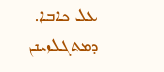ܥܠ ܟܐܒܐ. ܕܡܬܓܠܙܝܢܢ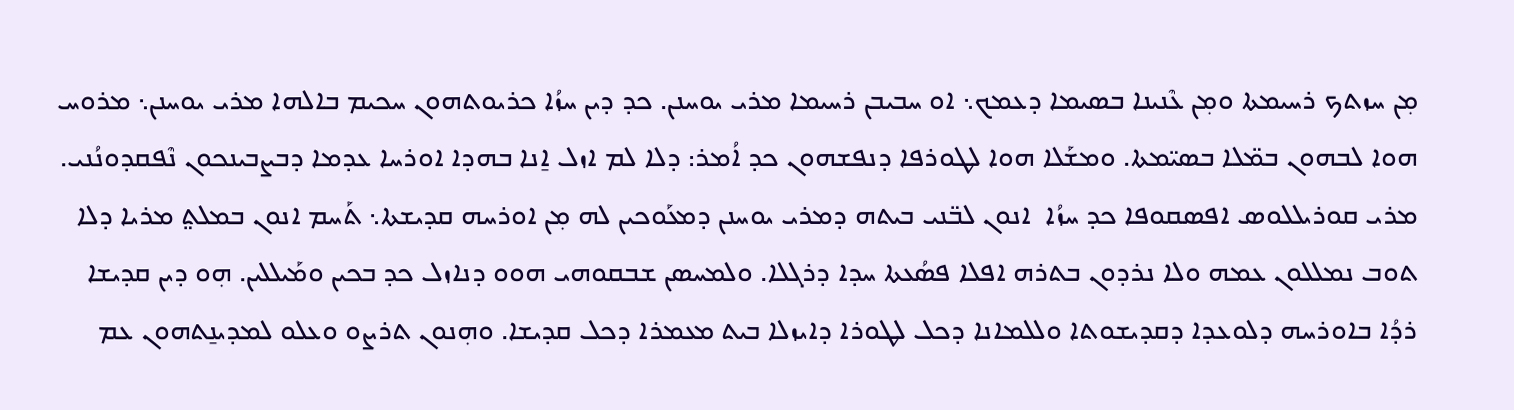ܡ݂ܢ ܚܙܬܟ ܪܚܝܡܬܐ ܘܡ݂ܢ ܥܶܢܝܢܐ ܒܣܝܡܐ ܕܥܡܟ܆ ܐܘ ܚܒܝܒܢ ܪܚܝܡܐ ܡܪܝ ܝܘܚܢܢ. ܟܕ ܕܝܢ ܚܙܳܐ ܟܪܝܘܬܗܘܢ ܚܟܝܡ ܒܐܠܗܐ ܡܪܝ ܝܘܚܢܢ܆ ܡܪܘܚ ܗܘܐ ܠܒܗܘܢ ܒܡ̈ܠܐ ܒܣܝ̈ܡܬܐ. ܘܡܫܰܠܐ ܗܘܐ ܠܛܘܪܦܐ ܕܢܦܫܗܘܢ ܟܕ ܐܳܡܪ: ܕܠܐ ܠܡ ܐܙܠ ܐ̱ܢܐ ܒܗܕܐ ܐܘܪܚܐ ܥܕܡܐ ܕܒܨܒܝܢܟܘܢ ܢܶܦܩܕܘܢܳܢܝ. ܡܪܝ ܩܘܪܝܠܠܘܣ ܐܦܣܩܘܦܐ ܟܕ ܚܙܳܐ  ܐܢܘܢ ܠܒ̈ܢܝ ܒܝܬܗ ܕܡܪܝ ܝܘܚܢܢ ܕܡܥܰܘܟܝܢ ܠܗ ܡ݂ܢ ܐܘܪܚܗ ܩܕܝܫܬܐ܆ ܬܰܚܡ ܐܢܘܢ ܒܡܠܬ݀ ܡܪܝܐ ܕܠܐ ܬܘܒ ܢܡܠܠܘܢ ܥܡܗ ܘܠܐ ܢܪܕܘܢ ܒܬܪܗ ܐܦܠܐ ܦܣܳܥܬܐ ܚܕܐ ܕܪܓܠܐ. ܘܠܡܚܣܢ ܫܒܩܘܗܝ ܗܘܘ ܕܢܐܙܠ ܟܕ ܒܟܝܢ ܘܡܰܝܠܠܝܢ. ܗ݂ܘ ܕܝܢ ܩܕܝܫܐ ܪܕܳܐ ܒܐܘܪܚܗ ܕܠܘܥܕܐ ܕܩܕܝܫܘܬܐ ܘܠܠܡܐܢܐ ܕܟܠ ܠܛܘܪܐ ܕܐܝܙܠܐ ܒܝܬ ܡܥܡܪܐ ܕܟܠ ܩܕܝܫܐ. ܘܗ݂ܢܘܢ ܬܪܨܘ ܘܥܠܘ ܠܡܕܝܢ̱ܬܗܘܢ ܥܡ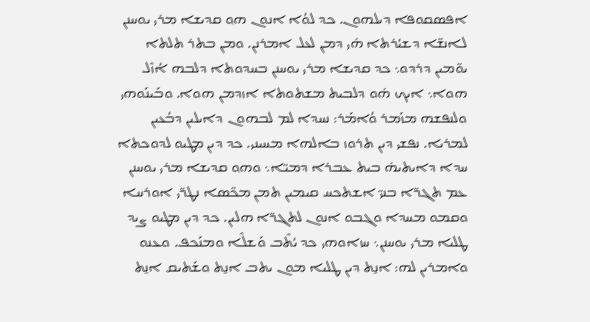ܐܦܣܩܘܦܐ ܕܝܠܗܘܢ. ܟܕ ܠܘܳܐ ܐܢܘܢ ܗ݂ܘ ܩܕܝܫܐ ܡܪܝ ܝܘܚܢܢ ܠܐܢܫ̈ܐ ܕܫܝܳܪܬܐ ܗ̇ܝ ܕܡ݂ܢ ܠܥܠ ܐܡܪܢܢ. ܘܡ݂ܢ ܒܬܪ ܬܠܬܐ ܝܘ̈ܡܝܢ ܕܪܕܘ܆ ܟܕ ܩܕܝܫܐ ܡܪܝ ܝܘܚܢܢ ܒܚܕܘܬܐ ܕܠܒܗ ܐܳܙܶܠ ܗܘܐ܆ ܐܝܟ ܗ̇ܘ ܕܠܒܝܬ ܡܫܬܘܬܐ ܐܙܕܡܢ ܗܘܐ. ܘܒܰܝܢܰܘܗܝ ܘܠܢܦܫܗ ܡܙܰܡܪ ܘܳܐܡܰܪ: ܢܚܕܐ ܠܡ ܠܒܗܘܢ ܕܐܝܠܝܢ ܕܒܳܥܝܢ ܠܡܪܝܐ. ܢܦܫܝ ܕܝܢ ܬܪܘܙ ܒܐܠܗܐ ܡܚܝܢܝ. ܟܕ ܕܝܢ ܡܛܝܘ ܠܕܘܟܬܐ ܚܕܐ ܕܐܝܬܝܗ̇ ܒܝܬ ܥܒܪܐ ܕܡܝ̈ܐ܆ ܘܗ݂ܘ ܩܕܝܫܐ ܡܪܝ ܝܘܚܢܢ ܥܡ ܬܓܪ̈ܐ ܒܢܝ̈ ܐܫܬܟܚ ܩܝܡܝܢ ܬܡܢ ܡܟ̈ܣܐ ܢܛܪ̈ܝ ܐܘܪܚܐ ܘܩܡܘ ܡܚܕܐ ܘܓܒܘ ܐܢܘܢ ܠܬܓܪ̈ܐ ܗܠܝܢ. ܟܕ ܕܝܢ ܡܛܝܘ ܨܝܕ ܛܠܝܐ ܡܪܝ ܝܘܚܢܢ܆ ܚܙܐܘܗܝ ܟܕ ܝܳܬܶܒ ܘܰܫܠܶܐ ܘܡܢܰܟܦ. ܘܥܢܘ ܘܐܡܪܝܢ ܠܗ: ܐܢ̱ܬ ܕܝܢ ܛܠܝܐ ܡܘܢ ܝܬܒ ܐܢ̱ܬ ܘܫܰܬܝܩ ܐܢ̱ܬ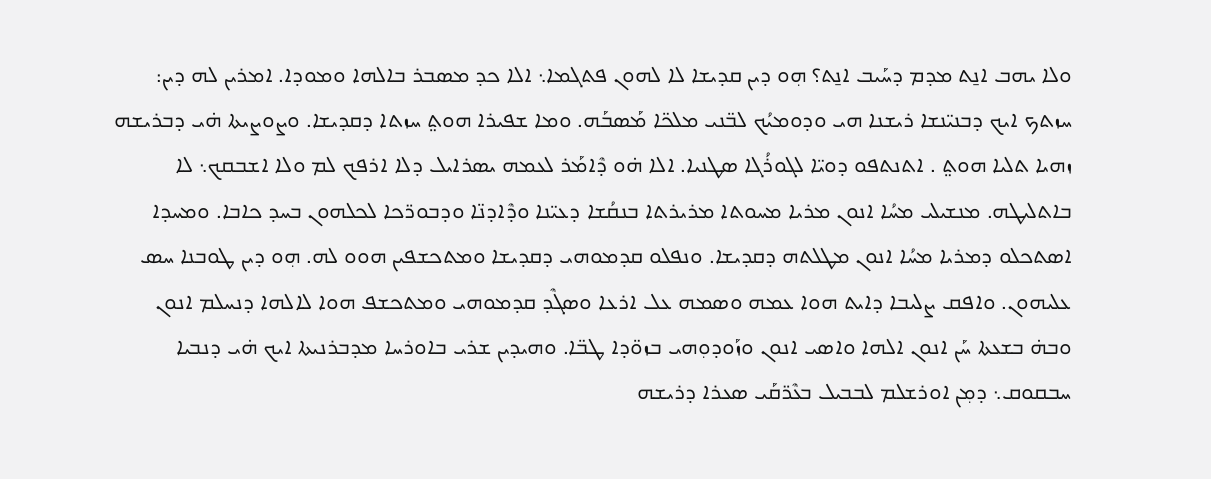ܘܠܐ ܝܗܒ ܐܢ̱ܬ ܡܕܡ ܕܚܰܝܒ ܐܢ̱ܬ؟ ܗ݂ܘ ܕܝܢ ܩܕܝܫܐ ܠܐ ܠܗܘܢ ܦܬܓܡܐ܆ ܐܠܐ ܟܕ ܡܣܒܪ ܒܐܠܗܐ ܘܡܘܕܐ. ܐܡܪܝܢ ܠܗ ܕܝܢ: ܚܙܬܟ ܐܝܟ ܕܒܢܝ̈ܢܫܐ ܪܝܫܢܐ ܗܝ ܘܕܘܡܝܳܟ ܠܒ̈ܢܝ ܡܠܟ̈ܐ ܡܰܣܒܰܗ. ܘܡܐ ܫܦܝܪܐ ܗܘܬ݀ ܚܙܬܐ ܕܩܕܝܫܐ. ܘܨܘܨܝܬܐ ܗ̇ܝ ܕܒܪܝܫܗ ܙܗܝܐ ܬܠܝܐ ܗܘܬ݀ . ܐܬܢܬܦܘ ܕܘܝ̈ܐ ܠܓܘܪܳܓܐ ܣܛܢܝܐ. ܐܠܐ ܗ̇ܘ ܕܶܐܡܰܪ ܠܥܡܗ ܝܣܪܐܝܠ ܕܠܐ ܐܪܦܟ ܠܡ ܘܠܐ ܐܫܒܩܟ܆ ܠܐ ܒܐܬܠܝܛܗ. ܡܢܫܝܠܝ ܡܚܳܐ ܐܢܘܢ ܡܪܝܐ ܡܚܘܬܐ ܡܪܝܪܬܐ ܒܢܩܳܫܐ ܕܥܝ̈ܢܐ ܘܕܶܐܕܢ̈ܐ ܘܕܒܘܪ̈ܟܐ ܠܟܠܗܘܢ ܒܚܕ ܟܐܒܐ. ܘܡܚܕܐ ܐܣܬܟܠܘ ܕܡܪܝܐ ܡܚܳܐ ܐܢܘܢ ܡܛܠܬܗ ܕܩܕܝܫܐ. ܘܢܦܠܘ ܩܕܡܘܗܝ ܕܩܕܝܫܐ ܘܡܬܟܫܦܝܢ ܗܘܘ ܠܗ. ܗ݂ܘ ܕܝܢ ܛܘܒܢܐ ܚܣ ܥܠܝܗܘܢ. ܘܐܦܩ ܨܠܝܒܐ ܕܐܝܬ ܗܘܐ ܥܡܗ ܘܣܡܗ ܥܠ ܐܪܥܐ ܘܣܓܶܕ ܩܕܡܘܗܝ ܘܡܬܟܫܦ ܗܘܐ ܠܐܠܗܐ ܕܢܚܠܡ ܐܢܘܢ ܘܒܗ̇ ܒܫܥܬܐ ܚܰܢ ܐܢܘܢ ܐܠܗܐ ܘܐܣܝ ܐܢܘܢ ܘܙܰܘܕܘ݂ܗܝ ܒܙܘ̈ܕܐ ܛܒ̈ܐ. ܘܗܝܕܝܢ ܫܪܝ ܒܐܘܪܚܐ ܡܕܒܪܢܝܬܐ ܐܝܟ ܗ̇ܝ ܕܢܒܝܐ ܚܒܩܘܩ܆ ܕܡ݂ܢ ܐܘܪܫܠܡ ܠܒܒܝܠ ܒܥܶܪ̈ܩܰܝ ܣܥܪܐ ܕܪܝܫܗ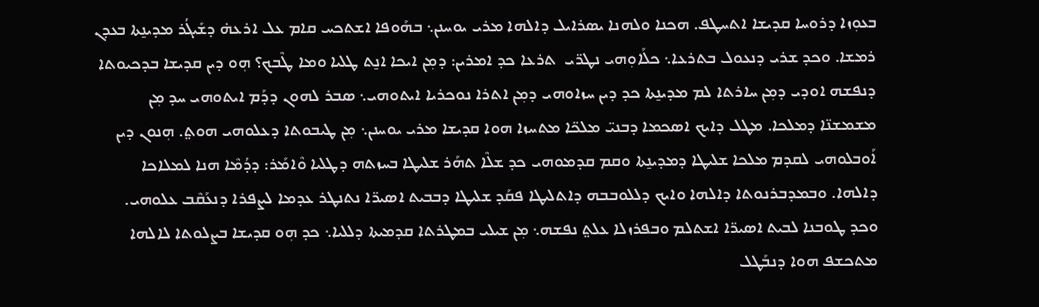ܒܥܘ݂ܙܐ ܕܪܘܚܐ ܩܕܝܫܐ ܐܬܚܛܦ. ܗܟܢܐ ܘܠܗܢܐ ܝܣܪܐܝܠ ܕܐܠܗܐ ܡܪܝ ܝܘܚܢܢ܆ ܒܗܰܘܦܐ ܐܫܬܟܚ ܩܐܡ ܥܠ ܐܪܥܗ̇ ܕܫܺܝܓܳܪ ܡܕܝܢ̱ܬܐ ܒܥܕܢ ܪܡܫܐ. ܘܟܕ ܫܪܝ ܕܢܥܘܠ ܒܬܪܥܐ܆ ܟܠܰܐܘ݂ܗܝ ܢܛܪ̈ܝ  ܬܪܥܐ ܟܕ ܐܡܪܝܢ: ܕܡ݂ܢ ܐܝܟܐ ܐܢ̱ܬ ܛܠܝܐ ܘܡܐ ܛܶܒܟ؟ ܗ݂ܘ ܕܝܢ ܩܕܝܫܐ ܒܕܟܝܘܬܐ ܕܢܦܫܗ ܐܘܕܝ ܕܡ݂ܢ ܚܐܪܬܐ ܠܡ ܡܕܝܢ̱ܬܐ ܟܕ ܕܝܢ ܚܙܐܘܗܝ ܕܡ݂ܢ ܐܬܪܐ ܢܘܟܪܝܐ ܐܝܬܘܗܝ܆ ܣܒܪ ܠܗܘܢ ܕܕܰܡ ܐܝܬܘܗܝ ܚܕ ܡ݂ܢ ܡܫܡܫܢ̈ܐ ܕܡܠܟܐ. ܡܛܠ ܕܐܝܟ ܐܣܟܡܐ ܕܒܢܝ̈ ܡܠܟ̈ܐ ܡܬܚܙܐ ܗܘܐ ܩܕܝܫܐ ܡܪܝ ܝܘܚܢܢ܆ ܡ݂ܢ ܛܝܒܘܬܐ ܕܥܠܘܗܝ ܗܘܬ݀. ܗ݂ܢܘܢ ܕܝܢ ܐܰܘܒܠܘܗܝ ܠܩܕܡ ܡܠܟܐ ܫܠܝܛܐ ܕܡܕܝܢ̱ܬܐ ܘܩܡ ܩܕܡܘܗܝ ܟܕ ܫܠܶܐ ܬܗܰܪ ܫܠܝܛܐ ܒܚܙܬܗ ܕܛܠܝܐ ܘܶܐܡܰܪ: ܕܕܳܡܶܐ ܗܢܐ ܠܡܠܐܟܐ ܕܐܠܗܐ. ܘܒܡܕܒܪܢܘܬܐ ܕܐܠܗܐ ܘܐܝܟ ܕܠܠܘܒܒܗ ܕܐܬܠܝܛܐ ܦܩܰܕ ܫܠܝܛܐ ܕܒܒܝܬ ܐܣܝܪ̈ܐ ܢܬܢܛܪ ܥܕܡܐ ܠܨܦܪܐ ܕܢܥܰܩܶܒ ܥܠܘܗܝ. ܘܟܕ ܛܘܒܢܐ ܠܒܝܬ ܐܣܝܪ̈ܐ ܐܫܬܠܡ ܘܒܦܪܙܠܐ ܥܠܬ݀ ܢܦܫܗ܆ ܡ݂ܢ ܫܝܠܝ ܒܡܛܪܬܐ ܩܕܡܝܬܐ ܕܠܠܝܐ܆ ܟܕ ܗ݂ܘ ܩܕܝܫܐ ܒܨܠܘܬܐ ܠܐܠܗܐ ܡܬܟܫܦ ܗܘܐ ܕܢܒܰܛܠ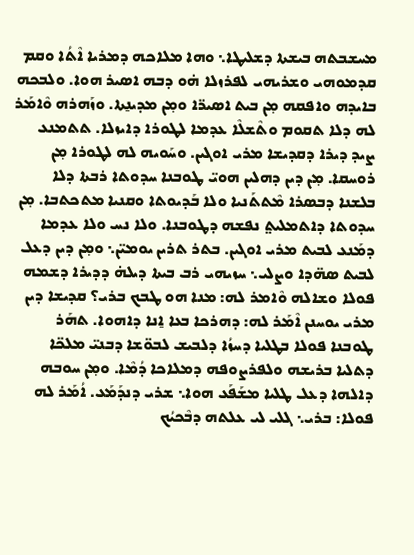ܡܚܫܒܬܗ ܒܝܫܬܐ ܕܫܠܝܛܐ܆ ܘܗܐ ܡܠܐܟܗ ܕܡܪܝܐ ܐܶܬܳܐ ܘܩܡ ܩܕܡܘܗܝ ܘܫܪܝܗܝ ܠܦܪܙܠܐ ܗ̇ܘ ܕܒܗ ܐܣܝܪ ܗܘܐ. ܘܠܒܟܗ ܒܐܝܕܗ ܘܐܦܩܗ ܡ݂ܢ ܒܝܬ ܐܣܝܪ̈ܐ ܘܡ݂ܢ ܡܕܝܢ̱ܬܐ. ܘܙܰܗܪܗ ܘܶܐܡܰܪ ܠܗ ܕܠܐ ܬܩܘܡ ܘܬܶܫܠܶܐ ܥܕܡܐ ܠܛܘܪܐ ܕܐܝܙܠܐ. ܬܬܡܢܥ ܨܝܕ ܕܝܪܐ ܕܩܕܝܫܐ ܡܪܝ ܐܘܓܝܢ. ܘܚܰܘܝܗ ܠܗ ܠܛܘܪܐ ܡ݂ܢ ܪܘܚܩܐ. ܡ݂ܢ ܕܝܢ ܕܗܠܝܢ ܗܘܝ̈ ܛܘܒܢܐ ܚܕܘܬܐ ܪܒܬܐ ܕܠܐ ܒܠܫܢܐ ܕܒܣܪܐ ܡܶܬܬܰܢܝܐ ܘܠܐ ܒܰܕܝܘܬܐ ܘܩܢܝܐ ܡܬܟܬܒܐ. ܡ݂ܢ ܚܕܘܬܐ ܕܐܬܡܠܝܬ݀ ܢܦܫܗ ܕܛܘܒܢܐ. ܘܠܐ ܢܚ ܘܠܐ ܥܕܡܐ ܕܡܰܢܥ ܠܒܝܬ ܡܪܝ ܐܘܓܝܢ. ܒܬܪ ܬܪܝܢ ܝܘܡܝ̈ܢ܆ ܘܡ݂ܢ ܕܝܢ ܕܥܠ ܠܒܝܬ ܣܗ̈ܕܐ ܘܨܠܝ܆ ܚܙܝܗܝ ܪܒ ܒܝܬܐ ܕܝܠܗ̇ ܕܕܝܪܐ ܕܫܡܗ ܦܘܠܐ ܘܫܐܠܗ ܘܶܐܡܪ ܠܗ: ܡܢܐ ܗܘ ܛܒܟ ܒܪܝ؟ ܩܕܝܫܐ ܕܝܢ ܡܪܝ ܝܘܚܢܢ ܐܶܡܰܪ ܠܗ: ܕܗܪܟܐ ܒܥܐ ܐ̱ܢܐ ܕܐܗܘܐ. ܬܗܰܪ ܛܘܒܢܐ ܦܘܠܐ ܒܛܠܝܐ ܕܚܙܳܐ ܕܠܒܝܫ ܠܒܘ̈ܫܐ ܕܒܢܝ̈ ܡܠܟ̈ܐ ܕܬܠܝܐ ܒܪܝܫܗ ܘܠܦܪܨܘܦܗ ܕܡܠܐܟܐ ܕܳܡܶܐ. ܘܡ݂ܢ ܚܘܒܗ ܕܐܠܗܐ ܕܥܠ ܛܠܝܐ ܡܫܰܦܰܥ ܗܘܐ܆ ܫܪܝ ܕܢܕܰܡܰܥ. ܐܳܡܰܪ ܠܗ ܦܘܠܐ: ܒܪܝ܆ ܓܠܝ ܠܝ ܥܠܬܗ ܕܒܶܟܝܳܟ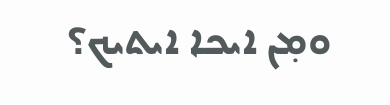ܘܡ݂ܢ ܐܝܟܐ ܐܝܬܝܟ؟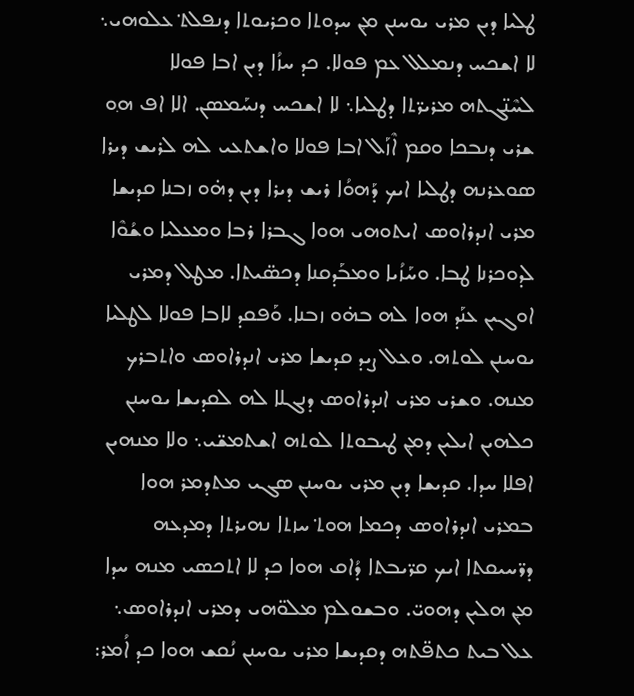ܛܠܝܐ ܕܝܢ ܡܪܝ ܝܘܚܢܢ ܡ݂ܢ ܚܕܘܬܐ ܘܟܪܝܘܬܐ ܕܢܦܠܬ݀ ܥܠܘܗܝ܆ ܠܐ ܐܫܟܚ ܕܢܡܠܠ ܥܡ ܦܘܠܐ. ܟܕ ܚܙܳܐ ܕܝܢ ܐܒܐ ܦܘܠܐ ܠܚܶܢ̈ܓܬܗ ܡܪܝܪ̈ܬܐ ܕܛܠܝܐ܆ ܠܐ ܐܫܟܚ ܕܢܚܰܡܣܢ. ܐܠܐ ܐܦ ܗ݂ܘ ܫܪܝ ܕܢܒܟܐ ܘܩܡ ܐܶܙܰܠ ܐܒܐ ܦܘܠܐ ܘܐܫܬܥܝ ܠܗ ܠܪܝܫ ܕܝܪܐ ܣܘܥܪܢܗ ܕܛܠܝܐ ܐܝܟ ܕܰܗܘܳܐ ܪܝܫ ܕܝܪܐ ܕܝܢ ܕܗ̇ܘ ܙܒܢܐ ܩܕܝܫܐ ܡܪܝ ܐܢܕܪܐܘܣ ܐܝܬܘܗܝ ܗܘܐ ܓܒܪܐ ܪܒܐ ܘܡܥܠܝܐ ܘܫܳܘܶܐ ܠܕܘܟܪܢܐ ܛܒܐ. ܘܚܰܙܳܝܐ ܘܡܒܰܕܩܢܐ ܕܟܣ̈ܝܬܐ. ܡܛܠ ܕܡܪܝ ܐܘܓܝܢ ܥܢܰܕ ܗܘܐ ܠܗ ܒܗ̇ܘ ܙܒܢܐ. ܘܰܦܩܕ ܠܐܒܐ ܦܘܠܐ ܠܛܠܝܐ ܝܘܚܢܢ ܠܘܬܗ. ܘܥܠ ܨܝܕ ܩܕܝܫܐ ܡܪܝ ܐܢܕܪܐܘܣ ܘܐܬܒܪܟ ܡܢܗ. ܘܫܪܝ ܡܪܝ ܐܢܕܪܐܘܣ ܕܢܓܠܐ ܠܗ ܠܩܕܝܫܐ ܝܘܚܢܢ ܟܠܗܝܢ ܐܝܠܝܢ ܕܡ݂ܢ ܛܝܒܘܬܐ ܠܘܬܗ ܐܫܬܡܫ̈ܝ܆ ܘܠܐ ܡܢܗܝܢ ܐܦܠܐ ܚܕܐ. ܩܕܝܫܐ ܕܝܢ ܡܪܝ ܝܘܚܢܢ ܣܓܝ ܡܬܕܡܪ ܗܘܐ ܒܡܪܝ ܐܢܕܪܐܘܣ ܕܟܡܐ ܗܘܬ݀ ܚܙܬܐ ܢܗܝܪܬܐ ܕܡܕܥܗ ܕܪ̈ܚܝܩܬܐ ܐܝܟ ܩܪ̈ܝܒܬܐ ܕܳܐܩ ܗܘܐ ܟܕ ܠܐ ܐܬܟܣܝ ܡܢܗ ܚܕܐ ܡ݂ܢ ܗܠܝܢ ܕܗܘܝ̈. ܘܒܫܘܠܡ ܡܠܘ̈ܗܝ ܕܡܪܝ ܐܢܕܪܐܘܣ܆ ܥܠ ܒܝܬ ܟܬܦ̈ܬܗ ܕܩܕܝܫܐ ܡܪܝ ܝܘܚܢܢ ܢܳܩܫ ܗܘܐ ܟܕ ܐܳܡܪ: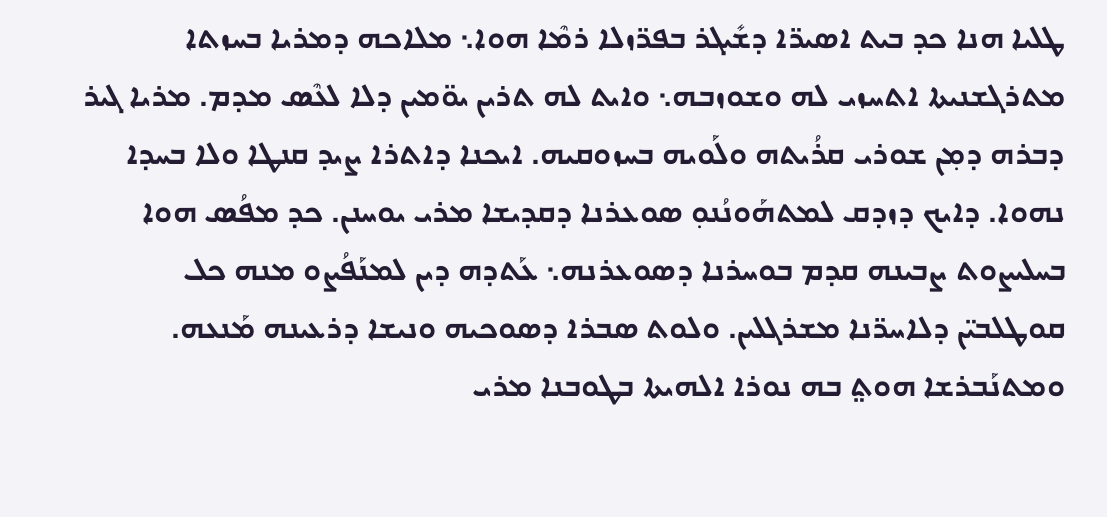ܛܠܝܐ ܗܢܐ ܟܕ ܒܝܬ ܐܣܝܪ̈ܐ ܕܫܺܝܓܪ ܒܦܪ̈ܙܠܐ ܪܡܶܐ ܗܘܐ܆ ܡܠܐܟܗ ܕܡܪܝܐ ܒܚܙܬܐ ܡܬܪܓܫܢܝܬܐ ܐܬܚܙܝ ܠܗ ܘܫܘܙܒܗ܆ ܘܐܝܬ ܠܗ ܬܪܝܢ ܝܘ̈ܡܝܢ ܕܠܐ ܠܥܶܣ ܡܕܡ. ܡܪܝܐ ܓܝܪ ܕܒܪܗ ܕܡ݂ܢ ܫܘܪܝ ܩܪܳܝܬܗ ܘܠܰܘܝܗ ܒܚܙܘܩܝܗ. ܐܝܟܢܐ ܕܐܬܪܐ ܨܝܕ ܩܢܛܐ ܘܠܐ ܒܚܕܐ ܢܗܘܐ. ܕܐܝܟ ܕܙܕܩ ܠܡܬܗܰܘܢܳܢܘ݂ ܣܘܥܪܢܐ ܕܩܕܝܫܐ ܡܪܝ ܝܘܚܢܢ. ܟܕ ܡܦܳܣ ܗܘܐ ܒܚܠܝܨܘܬ ܨܒܝܢܗ ܩܕܡ ܒܘܚܪܢܐ ܕܣܘܥܪܢܗ܆ ܥܰܬܕܗ ܕܝܢ ܠܡܢܰܦܳܨܘ ܡܢܗ ܟܠ ܩܘܛܠܒܝ̈ܢ ܕܠܐܚܪ̈ܢܐ ܡܫܪܓܠܝܢ. ܘܠܘܬ ܣܒܪܐ ܕܣܘܟܝܗ ܘܢܝܫܐ ܕܪܥܝܢܗ ܡܰܢܥܗ. ܘܡܬܢܰܒܪܫܐ ܗܘܬ݀ ܒܗ ܢܘܪܐ ܐܠܗܝܬܐ ܒܛܘܒܢܐ ܡܪܝ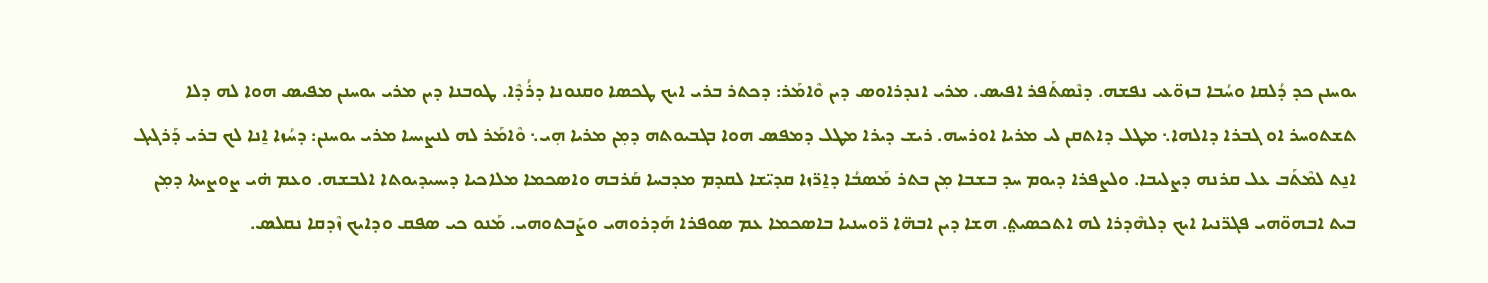ܝܘܚܢܢ ܟܕ ܕܳܠܩܐ ܘܚܳܒܐ ܒܙܘ̈ܥܝ ܢܦܫܗ. ܕܢܶܣܬܰܦܪ ܐܦܝܣ. ܡܪܝ ܐܢܕܪܐܘܣ ܕܝܢ ܘܶܐܡܰܪ: ܕܟܬܪ ܒܪܝ ܐܝܟ ܛܟܣܐ ܘܩܢܘܢܐ ܕܪܳܕܶܐ. ܛܘܒܢܐ ܕܝܢ ܡܪܝ ܝܘܚܢܢ ܡܦܝܣ ܗܘܐ ܠܗ ܕܠܐ ܬܫܬܘܚܪ ܐܘ ܓܒܪܐ ܕܐܠܗܐ܆ ܡܛܠ ܕܐܬܩܢ ܠܝ ܡܪܝܐ ܐܘܪܚܗ. ܪܝܫ ܕܝܪܐ ܡܛܠ ܕܡܦܣ ܗܘܐ ܒܓܒܝܘܬܗ ܕܡ݂ܢ ܡܪܝܐ ܗ݂ܝ܆ ܘܶܐܡܰܪ ܠܗ ܠܢܨܝܚܐ ܡܪܝ ܝܘܚܢܢ: ܕܚܳܙܐ ܐ̱ܢܐ ܠܟ ܒܪܝ ܕܰܪܓܝܓ ܐܢ̱ܬ ܠܡܶܬܰܒ ܥܠ ܩܪܢܗ ܕܨܠܝܒܐ. ܘܠܨܦܪܐ ܕܝܘܡ ܚܕ ܒܫܒܐ ܡ݂ܢ ܒܬܪ ܡܰܣܒܳܐ ܕܐ̱ܪ̈ܙܐ ܩܕܝ̈ܫܐ ܠܩܕܡ ܡܕܒܚܐ ܩܰܪܒܗ ܘܐܣܟܡܐ ܡܠܐܟܝܐ ܕܝܚܝܕܝܘܬܐ ܐܠܒܫܗ. ܘܥܡ ܗ̇ܝ ܨܘܨܝܬܐ ܕܡ݂ܢ ܒܝܬ ܐܒܗܘ̈ܗܝ ܦܓܪ̈ܢܝܐ ܐܝܟ ܕܠܗܶܕܪܐ ܠܗ ܐܬܟܣܝܬ݀. ܗܫܐ ܕܝܢ ܐܒܗ̈ܐ ܪ̈ܘܚܢܝܐ ܒܐܣܟܡܐ ܥܡ ܣܘܦܪܐ ܗܰܕܪܘܗܝ ܘܨܰܒܬܘܗܝ. ܡܰܢܘ ܟܝ ܣܦܩ ܘܕܐܝܟ ܙܶܕܩܐ ܢܩܠܣ.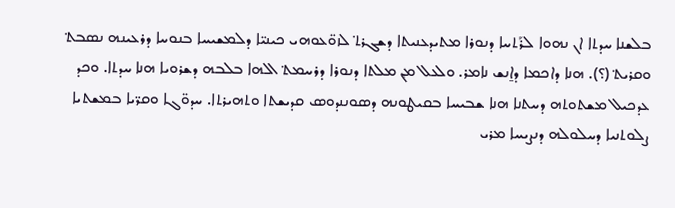ܒܠܫܢܐ ܚܕܬܐ ܐܢ ܢܗܘܐ ܠܪܰܬܚܐ ܕܢܘܪܐ ܡܬܝܕܥܢܝܬܐ ܕܫܓܪܬ݀ ܠܙܘ̈ܥܘܗܝ ܟܝܢܝ̈ܐ ܕܠܡܫܝܚܐ ܒܢܘܚܐ ܕܪܥܝܢܗ ܢܣܒܬ݀ ܘܩܪܝܬ݀ (؟). ܗܢܐ ܕܐܟܡܐ ܕܐ̱ܢܫ ܢܐܡܪ. ܘܠܥܠ ܡ݂ܢ ܡܠܬܐ ܕܢܘܪܐ ܕܪܚܡܬ݀ ܐܠܗܐ ܒܠܒܗ ܕܫܪܘܝܐ ܗܢܐ ܚܕܬܐ. ܘܟܕ ܥܕܟܝܠ ܡܫܬܘܬܗ ܕܚܬܢܐ ܗܢܐ ܫܒܝܚܐ ܒܩܝܛܘܢܗ ܕܣܘܢܢܕܘܣ ܩܕܝܫܬܐ ܘܬܗܝܪܬܐ. ܚܕܘ̈ܓܐ ܘܩܪ̈ܝܐ ܒܡܫܬܝܐ ܨܠܘܬܢܝܐ ܕܚܠܘܠܗ ܕܢܨܝܚܐ ܡܪܝ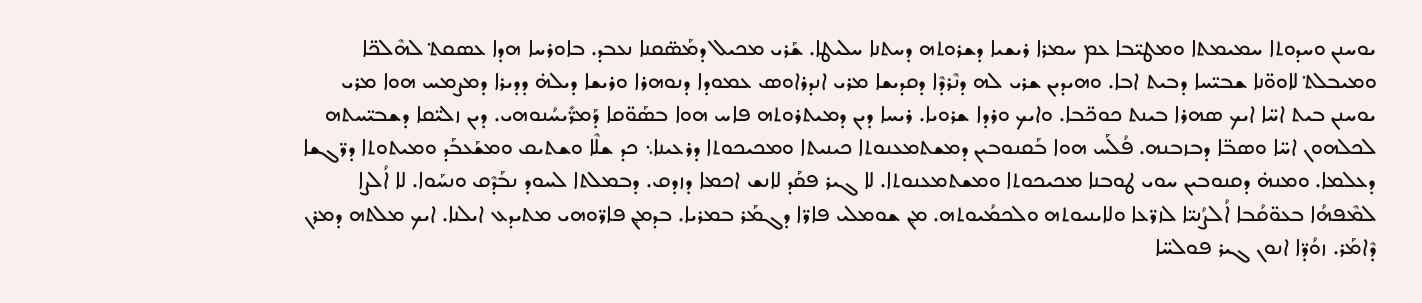ܝܘܚܢܢ ܘܚܕܘܬܐ ܚܡܝܡܬܐ ܘܡܛܝ̈ܒܐ ܥܡ ܚܡܪܐ ܪܝܫܝܐ ܕܫܪܘܬܗ ܕܚܬܢܐ ܚܠܝܛܐ. ܫܰܪܝ ܡܟܝܠ ܕܡܰܣ̈ܩܢܐ ܢܥܒܕ. ܒܐܘܪܚܐ ܗܕܐ ܥܣܩܬ݀ ܠܗܶܠܟ̈ܐ ܘܡܝܒܠܬ݀ ܠܐܘܘ̈ܢܐ ܫܒܝ̈ܚܐ ܕܒܝܬ ܐܒܐ. ܘܗܝܕܝܢ ܫܪܝ ܠܗ ܕܢܶܪܕܶܐ ܕܩܕܝܫܐ ܡܪܝ ܐܢܕܪܐܘܣ ܥܡܘܕܐ ܕܢܘܗܪܐ ܘܪܝܫܐ ܕܝܠܗ̇ ܕܕܝܪܐ ܕܡܨܡܚ ܗܘܐ ܡܪܝ ܝܘܚܢܢ ܒܝܬ ܐܚ̈ܐ ܐܝܟ ܣܗܪܐ ܒܝܢܬ ܟܘܟ̈ܒܐ. ܘܐܝܟ ܘܪܕܐ ܫܪܘܝܐ. ܪܝܚܐ ܕܝܢ ܕܡܝܬܪܘܬܗ ܦܐܚ ܗܘܐ ܒܣܰܘ̈ܩܐ ܕܰܡܪ̈ܺܝܚܳܢܘܗܝ. ܕܝܢ ܙܠܝ̈ܩܐ ܕܫܒܝ̈ܚܬܗ ܠܟܠܗܘܢ ܐܚ̈ܐ ܘܣܒ̈ܐ ܕܒܙܒܢܗ. ܦܳܠܰܚ ܗܘܐ ܒܰܩܢܘܒܝܢ ܕܡܫܬܡܥܢܘܬܐ ܟܝܢܝܬܐ ܘܡܟܝܟܘܬܐ ܕܪܥܝܢܐ܆ ܟܕ ܫܠܶܐ ܘܫܬܝܩ ܘܡܫܰܥܒܰܕ ܘܡܝܬܘܬܐ ܕܪ̈ܓܫܐ ܕܥܠܡܐ. ܘܡܢܗ̇ ܕܩܢܘܒܝܢ ܚܘܝ ܛܘܒܢܐ ܡܟܝܟܘܬܐ ܘܡܫܬܡܥܢܘܬܐ. ܠܐ ܓܝܪ ܦܩܰܕ ܠܐܢܫ ܐܟܡܐ ܕܙܕܩ. ܕܒܡܠܬܐ ܠܚܘܕ ܢܒܰܕܶܩ ܘܢܚܰܘܐ. ܠܐ ܐܳܠܨܐ ܠܡܶܦܗܳܐ ܒܥܘ̈ܩܳܒܐ ܐܳܠܨܳܢܝ̈ܐ ܠܙܪ̈ܥܐ ܘܠܐܝܢܝܘܬܗ ܘܠܟܡܳܝܘܬܗ. ܡ݂ܢ ܫܘܡܠܝ ܦܐܪ̈ܐ ܕܓܡܰܪ ܒܡܪܝܐ. ܒܕܡ݂ܢ ܦܐܪ̈ܘܗܝ ܡܬܝܕܥ ܐܝܠܢܐ. ܐܝܟ ܡܠܬܗ ܕܡܪܢ ܕܶܐܡܰܪ. ܙܘܳܕ̈ܐ ܐܢܘܢ ܓܝܪ ܦܘܠܚ̈ܐ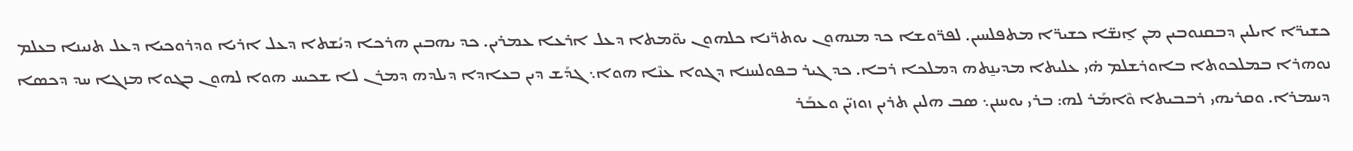ܟܫܝܪ̈ܐ ܐܝܠܝܢ ܕܒܩܢܘܒܝܢ ܡ݂ܢ ܐ̱ܢܫ̈ܐ ܟܫܝܪ̈ܐ ܡܬܦܠܚܝܢ. ܠܦܪ̈ܘܫܐ ܟܕ ܡܢܗܘܢ ܝܘܬܪ̈ܢܐ ܟܠܗܘܢ ܝܘ̈ܡܬܐ ܕܥܠ ܐܪܥܐ ܥܡܪܝܢ. ܟܕ ܝܗܒܝܢ ܗܪܟܐ ܕܝܳܫܬܐ ܕܥܠ ܐܪܝܐ ܘܕܪܘܟܝܐ ܕܥܠ ܬܢܝܢܐ ܒܥܠܡ ܢܘܗܪܐ ܒܡܠܟܘܬܐ ܒܐܘܪܫܠܡ ܗ̇ܝ ܥܠܝܬܐ ܡܕܝܢ̱ܬܗ ܕܡܠܟܐ ܪܒܐ. ܟܕ ܓܝܪ ܒܦܘܠܚܢܐ ܕܓܘܐ ܥܢܶܐ ܗܘܐ܆ ܓܕܰܫ ܕܝܢ ܒܥܐܕܐ ܕܝܠܕܗ ܕܡܪܢ ܠܐ ܫܟܝܚ ܗܘܐ ܠܗܘܢ ܒܓܘܐ ܡܙܓܐ ܚܕ ܕܟܣܐ ܕܚܡܪܐ. ܘܩܪܝܗܝ ܪܒܒܝܬܐ ܘܶܐܡܰܪ ܠܗ: ܒܪܝ ܝܘܚܢܢ܆ ܣܒ ܗܠܝܢ ܬܪܝܢ ܙܘܙܝ̈ܢ ܘܥܒܰܪ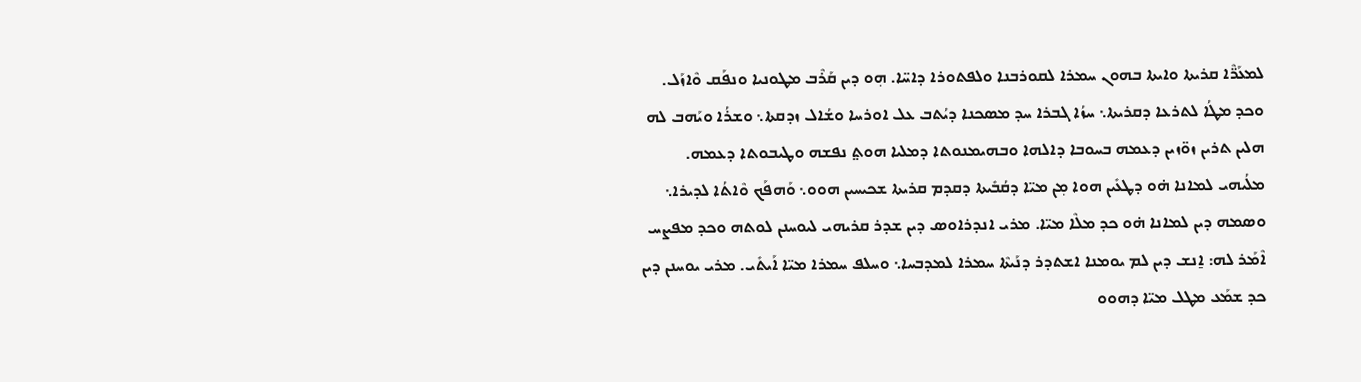ܠܡܥܰܪ̈ܶܐ ܩܪܝܬܐ ܘܐܝܬܐ ܒܗܘܢ ܚܡܪܐ ܠܩܘܪܒܢܐ ܘܠܦܬܘܪܐ ܕܐܚ̈ܐ. ܗ݂ܘ ܕܝܢ ܩܰܪܶܒ ܡܛܘܢܝܐ ܘܢܦܰܩ ܘܶܐܙܰܠ. ܘܟܕ ܡܛܳܐ ܠܬܪܥܐ ܕܩܪܝܬܐ܆ ܚܙܳܐ ܓܒܪܐ ܚܕ ܡܣܟܢܐ ܕܝܳܬܒ ܥܠ ܐܘܪܚܐ ܘܫܳܐܠ ܙܕܩܬܐ܆ ܘܫܪܳܐ ܘܝܰܗܒ ܠܗ ܗܠܝܢ ܬܪܝܢ ܙܘ̈ܙܝܢ ܕܥܡܗ ܒܚܘܒܐ ܕܐܠܗܐ ܘܒܗܝܡܢܘܬܐ ܕܡܠܝܐ ܗܘܬ݀ ܢܦܫܗ ܘܛܝܒܘܬܐ ܕܥܡܗ. ܡܠܳܝܗܝ ܠܡܐܢܐ ܗ̇ܘ ܕܛܥܺܝܢ ܗܘܐ ܡ݂ܢ ܡܝ̈ܐ ܕܩܳܒܺܝܬܐ ܕܩܕܡ ܩܪܝܬܐ ܫܟܝܚܝܢ ܗܘܘ܆ ܘܰܗܦܰܟ ܘܶܐܬܳܐ ܠܕܝܪܐ܆ ܘܣܡܗ ܕܝܢ ܠܡܐܢܐ ܗ̇ܘ ܟܕ ܡܠܶܐ ܡܝ̈ܐ. ܡܪܝ ܐܢܕܪܐܘܣ ܕܝܢ ܫܕܪ ܩܪܝܗܝ ܠܝܘܚܢܢ ܠܘܬܗ ܘܟܕ ܡܦܨܚ ܐܶܡܰܪ ܠܗ: ܐ̱ܢܫ ܕܝܢ ܠܡ ܝܘܡܢܐ ܐܫܬܕܪ ܕܢܰܝܬܶܐ ܚܡܪܐ ܠܡܕܒܚܐ܆ ܘܚܠܦ ܚܡܪܐ ܡܝ̈ܐ ܐܰܝܬܺܝ. ܡܪܝ ܝܘܚܢܢ ܕܝܢ ܟܕ ܫܡܰܥ ܡܛܠ ܡܝ̈ܐ ܕܗܘܘ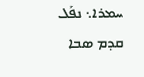ܚܡܪܐ܆ ܢܦܰܠ ܩܕܡ ܣܒܐ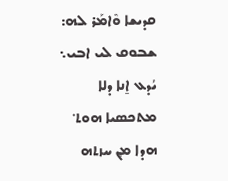ܩܕܝܫܐ ܘܶܐܡܰܪ ܠܗ: ܫܒܘܩ ܠܝ ܐܒܝ܆ ܝܳܕܥ ܐ̱ܢܐ ܕܠܐ ܡܬܟܣܝܐ ܗܘܬ݀ ܗܕܐ ܡ݂ܢ ܚܙܬܗ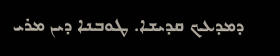ܕܡܕܥܟ ܩܕܝܫܐ. ܛܘܒܢܐ ܕܝܢ ܡܪܝ